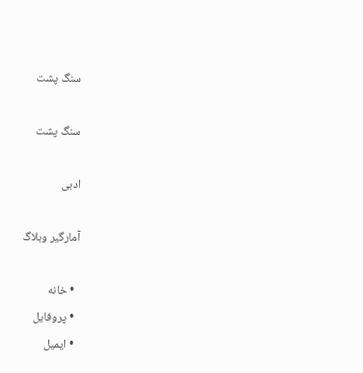سنگ پشت

سنگ پشت

ادبی

آمارگیر وبلاگ

  • خانه
  • پروفایل
  • ایمیل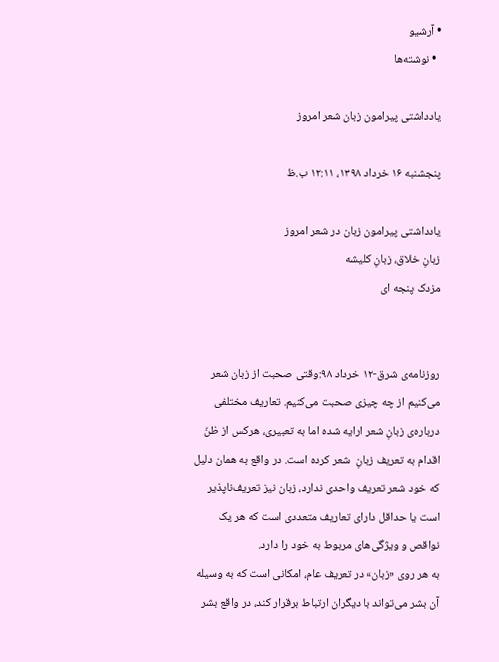• آرشیو
  • نوشته‌ها

یادداشتی پیرامون زبان شعر امروز

پنجشنبه ۱۶ خرداد ۱۳۹۸، ۱۲:۱۱ ب.ظ

یادداشتی پیرامون زبان در شعر امروز
زبانِ خلاق، زبانِ کلیشه
مزدک پنجه ای


روزنامه‌ی شرق-۱۲ خرداد ۹۸:وقتی صحبت از زبان شعر می‌کنیم از چه چیزی صحبت می‌کنیم. تعاریف مختلفی درباره‌ی زبانِ شعر ارایه شده اما به تعبیری، هرکس از ظنّ اقدام به تعریف زبانِ  شعر کرده است. در واقع به همان دلیل که خود شعر تعریف واحدی ندارد، زبان نیز تعریف‌ناپذیر است یا حداقل دارای تعاریف متعددی است که هر یک نواقص و ویژگی‌های مربوط به خود را دارد.
به هر روی «زبان» در تعریف عام، امکانی است که به وسیله آن بشر می‌تواند با دیگران ارتباط برقرار کند، در واقع بشر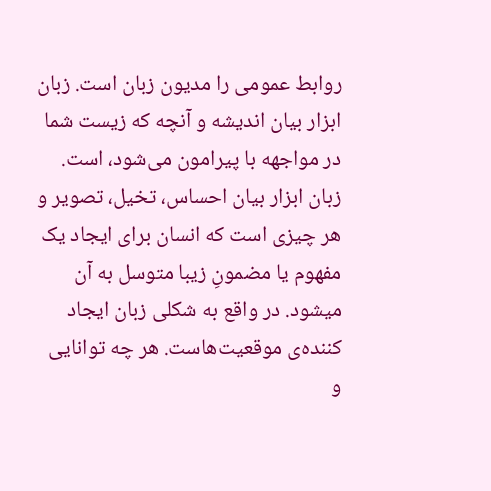روابط عمومی را مدیون زبان است. زبان ابزار بیان اندیشه و آنچه که زیست شما در مواجهه با پیرامون می‌شود، است. زبان ابزار بیان احساس، تخیل، تصویر و هر چیزی است که انسان برای ایجاد یک مفهوم یا مضمونِ زیبا متوسل به آن میشود. در واقع به شکلی زبان ایجاد کننده‌ی موقعیت‌هاست. هر چه توانایی و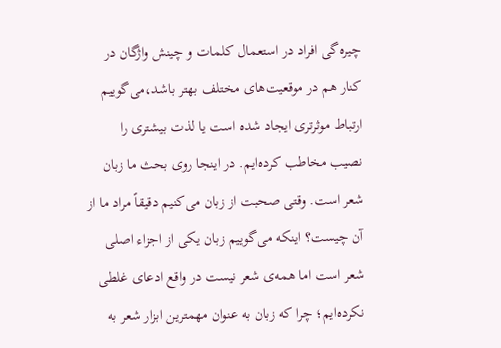چیره‌گی افراد در استعمال کلمات و چینش واژگان در کنار هم در موقعیت‌های مختلف بهتر باشد،می‌گوییم ارتباط موثرتری ایجاد شده است یا لذت بیشتری را نصیب مخاطب کرده‌ایم. در اینجا روی بحث ما زبان شعر است. وقتی صحبت از زبان می‌کنیم دقیقاً مراد ما از آن چیست؟ اینکه می‌گوییم زبان یکی از اجزاء اصلی شعر است اما همه‌ی شعر نیست در واقع ادعای غلطی نکرده‌ایم؛ چرا که زبان به عنوان مهمترین ابزار شعر به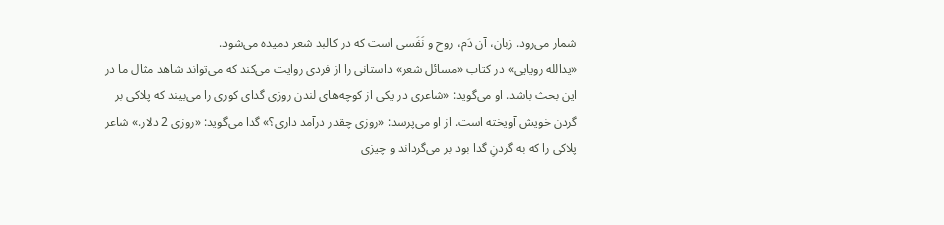شمار می‌رود. زبان، آن دَم، روح و نَفَسی است که در کالبد شعر دمیده می‌شود.
«یدالله رویایی» در کتاب «مسائل شعر» داستانی را از فردی روایت می‌کند که می‌تواند شاهد مثال ما در این بحث باشد. او می‌گوید: «شاعری در یکی از کوچه‌های لندن روزی گدای کوری را می‌بیند که پلاکی بر گردن خویش آویخته است. از او می‌پرسد: «روزی چقدر درآمد داری؟» گدا می‌گوید: «روزی 2 دلار.» شاعر پلاکی را که به گردنِ گدا بود بر می‌گرداند و چیزی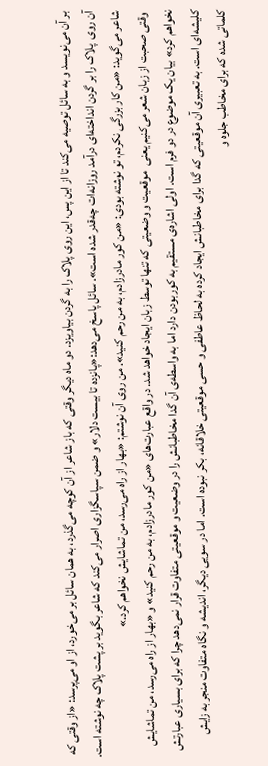بر آن می‌نویسد و به سائل توصیه می‌کند تا از این پس، این روی پلاک را به گردن بیاویزد. دو ماه دیگر وقتی که باز شاعر از آن کوچه می‌گذرد، به همان سائل بر می‌خورد، از او می‌پرسد: «از وقتی که آن روی  پلاک را بر گردن انداخته‌ای درآمد روزانه‌ات چه‌قدر شده است». سائل پاسخ می‌دهد:«پانزده تا بیست دلار» و ضمن سپاسگزاری اصرار می‌کند که شاعر بگوید بر پشت پلاک چه نوشته است. شاعر می‌گوید: «من کار بزرگی نکردم، تو نوشته بودی: «من کور مادرزادم، به من رحم کنید». من روی آن نوشتم: «بهار از راه می‌رسد، من تماشایش نخواهم کرد.»
 وقتی صحبت از زبان شعر می‌کنیم یعنی  موقعیت و وضعیتی که تنها توسط زبان ایجاد خواهد شد. در واقع عبارت‌های «من کور مادرزادم، به من رحم کنید» و «بهار از راه می‌رسد، من تماشایش نخواهم کرد» بیان یک موضوع در دو فرم است. اولی اشاره‌ی مستقیم به کوربودن دارد اما به واسطه‌ی آن گدا مخاطبانش را در وضعیت و موقعیتی متفاوت قرار نمی‌دهد چرا که برای بسیاری عبارتش کلیشه‌ای است. به تعبیری آن موقعیتی که گدا برای مخاطبانش ایجاد کرده به لحاظ عاطفی و حسی موقعیتی خلاقانه، بکر نبوده است. اما در سویی دیگر، اندیشه و نگاه متفاوت منجر به زایش کلماتی شده که برای مخاطب جلوه و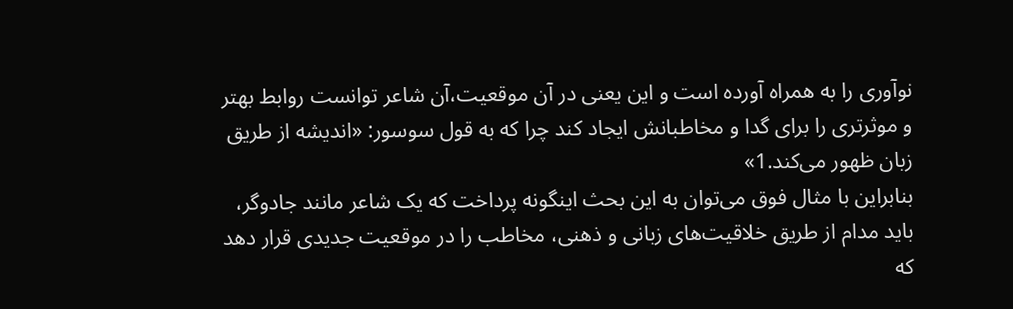نوآوری را به همراه آورده است و این یعنی در آن موقعیت،آن شاعر توانست روابط بهتر و موثرتری را برای گدا و مخاطبانش ایجاد کند چرا که به قول سوسور: «اندیشه از طریق زبان ظهور می‌کند.1»
بنابراین با مثال فوق می‌توان به این بحث اینگونه پرداخت که یک شاعر مانند جادوگر، باید مدام از طریق خلاقیت‌های زبانی و ذهنی، مخاطب را در موقعیت جدیدی قرار دهد که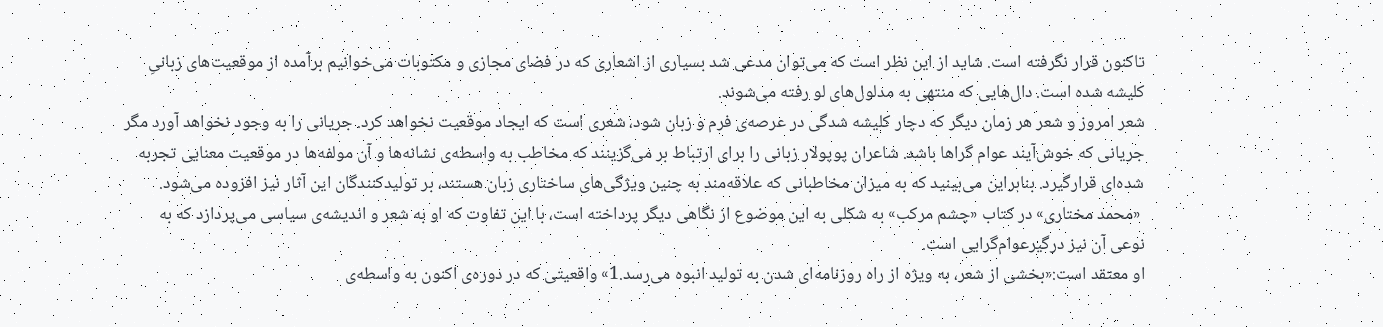تاکنون قرار نگرفته است. شاید از این نظر است که می‌توان مدعی شد بسیاری از اشعاری که در فضای مجازی و مکتوبات می‌خوانیم برآمده از موقعیت‌های زبانیِ کلیشه شده است. دال‌هایی که منتهی به مدلول‌های لو رفته می‌شوند.
شعر امروز و شعر هر زمان دیگر که دچار کلیشه شدگی در عرصه‌ی فرم و زبان شود، شعری است که ایجاد موقعیت نخواهد کرد. جریانی را به وجود نخواهد آورد مگر جریانی که خوش‌آیند عوام گراها باشد. شاعران پوپولار زبانی را برای ارتباط بر می‌گزینند که مخاطب به واسطه‌ی نشانه‌ها و آن مولفه‌ها در موقعیت معنایی تجربه
شده‌ای قرارگیرد. بنابراین می‌بینید که به میزان مخاطبانی که علاقه‌مند به چنین ویژگی‌های ساختاری زبان هستند، بر تولیدکنندگان این آثار نیز افزوده می‌شود.
 «محمد مختاری» در کتاب «چشم مرکب» به شکلی به این موضوع از نگاهی دیگر پرداخته است، با این تفاوت که او به شعر و اندیشه‌ی سیاسی می‌پردازد که به نوعی آن نیز درگیرعوام‌گرایی است.
او معتقد است:«بخشی از شعر، به ویژه از راه روزنامه‌ای شدن به تولید انبوه می‌رسد.1» واقعیتی که در دوره‌ی اکنون به واسطه‌ی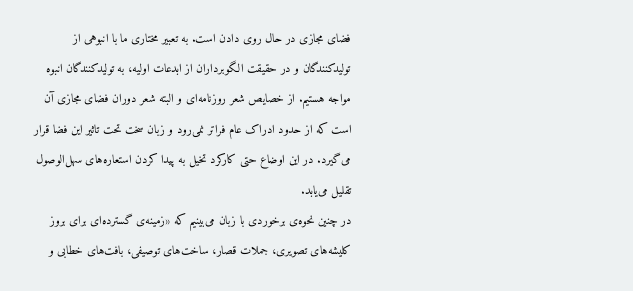فضای مجازی در حال روی دادن است. به تعبیر مختاری ما با انبوهی از تولیدکنندگان و در حقیقت الگوبرداران از ابدعات اولیه، به تولیدکنندگان انبوه مواجه هستیم. از خصایص شعر روزنامه‌ای و البته شعر دوران فضای مجازی آن است که از حدود ادراک عام فراتر نمی‌رود و زبان سخت تحت تاثیر این فضا قرار می‌گیرد. در این اوضاع حتی کارکرد تخیل به پیدا کردن استعاره‌های سهل‌الوصول تقلیل می‌یابد.
در چنین نحوه‌ی برخوردی با زبان می‌بینیم که «زمینه‌ی گسترده‌ای برای بروز کلیشه‌های تصویری، جملات قصار، ساخت‌های توصیفی، بافت‌های خطابی و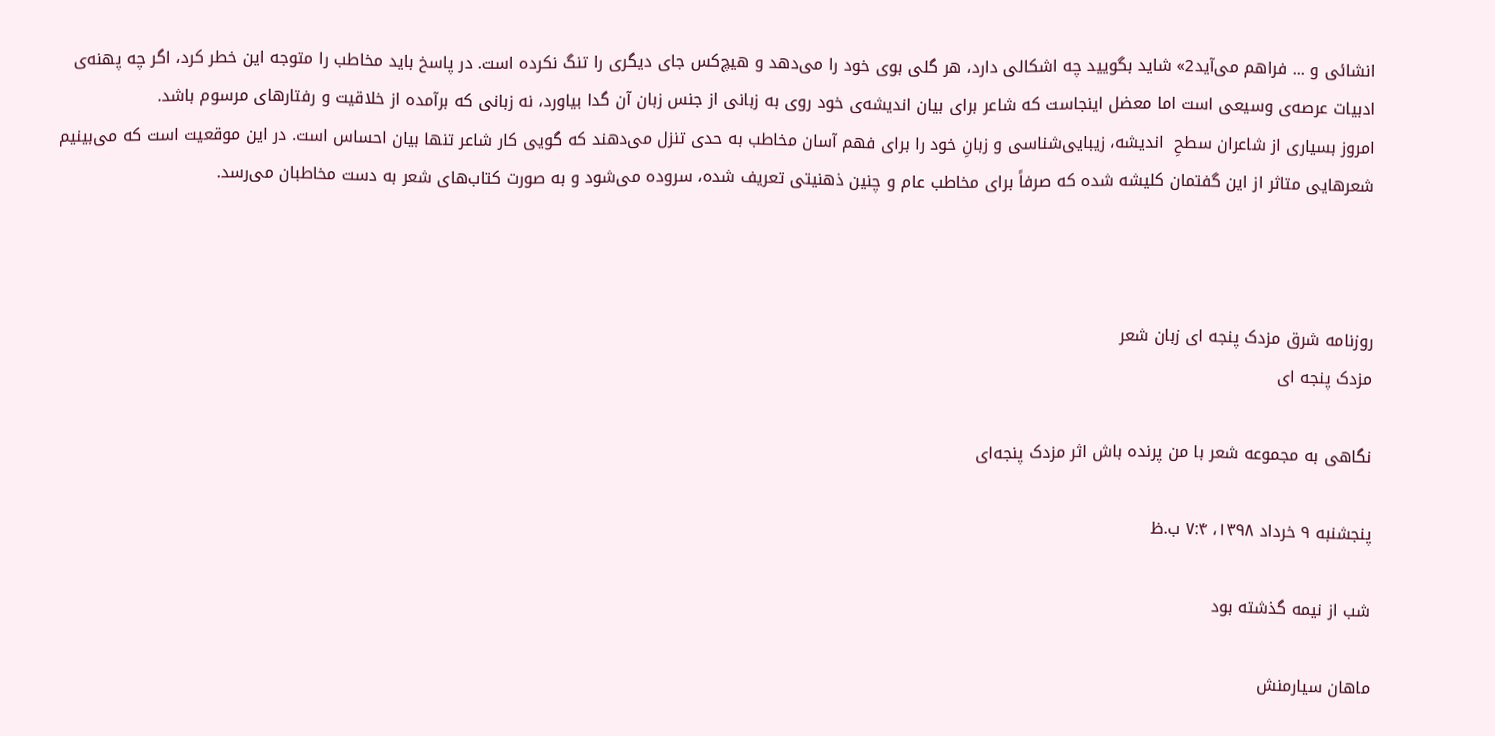انشائی و ... فراهم می‌آید2» شاید بگویید چه اشکالی دارد، هر گلی بوی خود را می‌دهد و هیچ‌کس جای دیگری را تنگ نکرده است. در پاسخ باید مخاطب را متوجه این خطر کرد، اگر چه پهنه‌ی ادبیات عرصه‌ی وسیعی است اما معضل اینجاست که شاعر برای بیان اندیشه‌ی خود روی به زبانی از جنس زبان آن گدا بیاورد، نه زبانی که برآمده از خلاقیت و رفتارهای مرسوم باشد.
امروز بسیاری از شاعران سطحِ  اندیشه، زیبایی‌شناسی و زبانِ خود را برای فهم آسان مخاطب به حدی تنزل می‌دهند که گویی کار شاعر تنها بیان احساس است. در این موقعیت است که می‌بینیم شعرهایی متاثر از این گفتمان کلیشه شده که صرفاً برای مخاطب عام و چنین ذهنیتی تعریف شده، سروده می‌شود و به صورت کتاب‌های شعر به دست مخاطبان می‌رسد.



روزنامه شرق مزدک پنجه ای زبان شعر
مزدک پنجه ای

نگاهی به مجموعه شعر با من پرنده باش اثر مزدک پنجه‌ای

پنجشنبه ۹ خرداد ۱۳۹۸، ۷:۴ ب.ظ

شب از نیمه گذشته بود

ماهان سیارمنش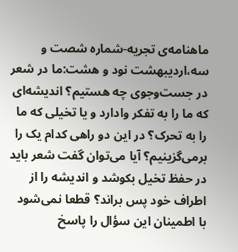ماهنامه‌ی تجریه-شماره شصت و سه،اردیبهشت نود و هشت:ما در شعر در جست‌وجوی چه هستیم؟ اندیشه‌ای که ما را به تفکر وادارد و یا تخیلی که ما را به تحرک؟ در این دو راهی کدام یک را برمی‌گزینیم؟ آیا می‌توان گفت شعر باید در حفظ تخیل بکوشد و اندیشه را از اطراف خود پس براند؟ قطعا نمی‌شود با اطمینان این سؤال را پاسخ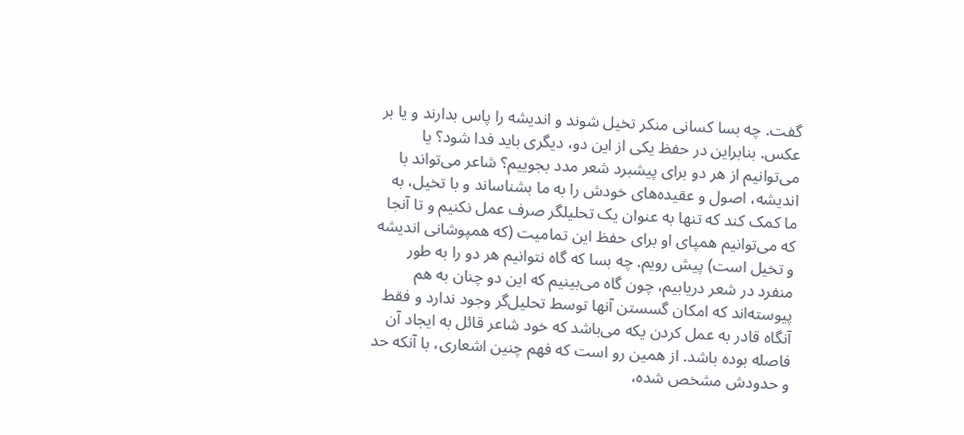گفت. چه بسا کسانی منکر تخیل شوند و اندیشه را پاس بدارند و یا بر عکس. بنابراین در حفظ یکی از این دو، دیگری باید فدا شود؟ یا می‌توانیم از هر دو برای پیشبرد شعر مدد بجوییم؟ شاعر می‌تواند با اندیشه، اصول و عقیده‌های خودش را به ما بشناساند و با تخیل، به ما کمک کند که تنها به عنوان یک تحلیلگر صرف عمل نکنیم و تا آنجا که می‌توانیم همپای او برای حفظ این تمامیت (که همپوشانی اندیشه و تخیل است) پیش رویم. چه بسا که گاه نتوانیم هر دو را به طور منفرد در شعر دریابیم، چون گاه می‌بینیم که این دو چنان به هم پیوسته‌اند که امکان گسستن آنها توسط تحلیل‌گر وجود ندارد و فقط آنگاه قادر به عمل کردن یکه می‌باشد که خود شاعر قائل به ایجاد آن فاصله بوده باشد. از همین رو است که فهم چنین اشعاری، با آنکه حد و حدودش مشخص شده،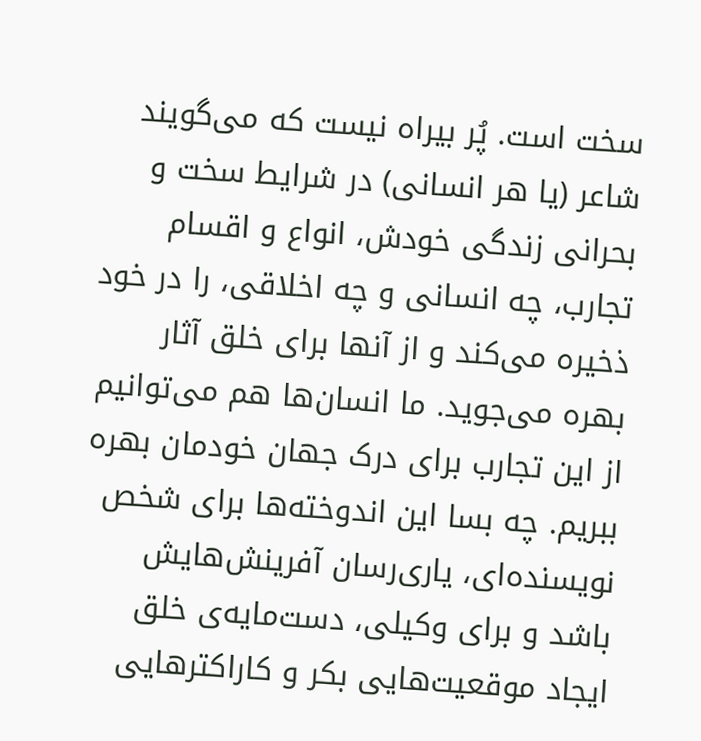سخت است. پُر بیراه نیست که می‌گویند شاعر (یا هر انسانی) در شرایط سخت و بحرانی زندگی خودش، انواع و اقسام تجارب، چه انسانی و چه اخلاقی، را در خود ذخیره می‌کند و از آنها برای خلق آثار بهره می‌جوید. ما انسان‌ها هم می‌توانیم از این تجارب برای درک جهان خودمان بهره ببریم. چه بسا این اندوخته‌ها برای شخص نویسنده‌ای، یاری‌رسان آفرینش‌هایش باشد و برای وکیلی، دست‌مایه‌ی خلق ایجاد موقعیت‌هایی بکر و کاراکترهایی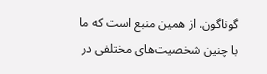گوناگون. از همین منبع است که ما با چنین شخصیت‌های مختلفی در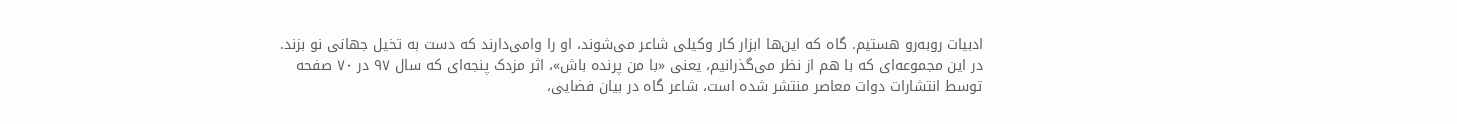ادبیات روبه‌رو هستیم. گاه که این‌ها ابزار کار وکیلی شاعر می‌شوند، او را وامی‌دارند که دست به تخیل جهانی نو بزند.
در این مجموعه‌ای که با هم از نظر می‌گذرانیم، یعنی «با من پرنده باش»، اثر مزدک پنجه‌ای که سال ۹۷ در ۷۰ صفحه توسط انتشارات دوات معاصر منتشر شده است، شاعر گاه در بیان فضایی،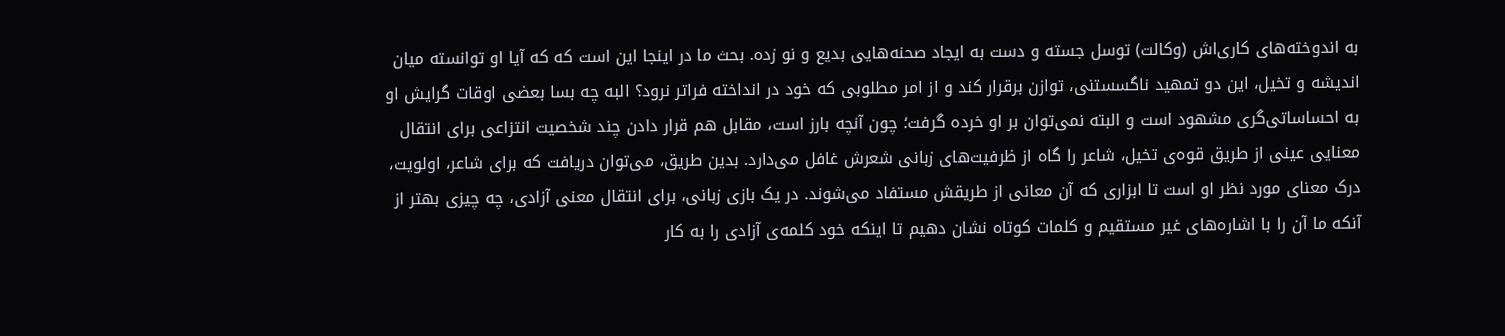به اندوخته‌های کاری‌اش (وکالت) توسل جسته و دست به ایجاد صحنه‌هایی بدیع و نو زده. بحث ما در اینجا این است که که آیا او توانسته میان اندیشه و تخیل، این دو تمهید ناگسستنی، توازن برقرار کند و از امر مطلوبی که خود در انداخته فراتر نرود؟ البه چه بسا بعضی اوقات گرایش او به احساساتی‌گری مشهود است و البته نمی‌توان بر او خرده گرفت؛ چون آنچه بارز است، مقابل هم قرار دادن چند شخصیت انتزاعی برای انتقال معنایی عینی از طریق قوه‌ی تخیل، شاعر را گاه از ظرفیت‌های زبانی شعرش غافل می‌دارد. بدین طریق، می‌توان دریافت که برای شاعر، اولویت، درک معنای مورد نظر او است تا ابزاری که آن معانی از طریقش مستفاد می‌شوند. در یک بازی زبانی، برای انتقال معنی آزادی، چه چیزی بهتر از آنکه ما آن را با اشاره‌های غیر مستقیم و کلمات کوتاه نشان دهیم تا اینکه خود کلمه‌ی آزادی را به کار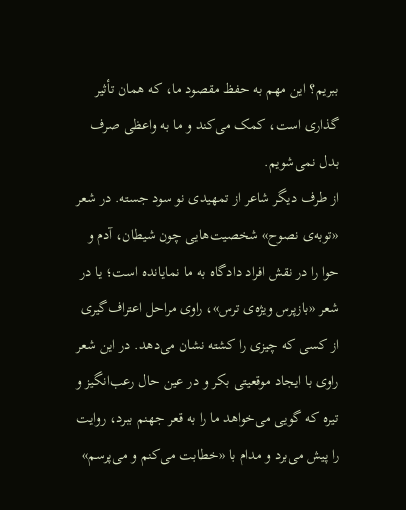ببریم؟ این مهم به حفظ مقصود ما، که همان تأثیر گذاری است، کمک می‌کند و ما به واعظی صرف بدل نمی‌شویم.
از طرف دیگر شاعر از تمهیدی نو سود جسته. در شعر «توبه‌ی نصوح» شخصیت‌هایی چون شیطان، آدم و حوا را در نقش افراد دادگاه به ما نمایانده است؛ یا در شعر «بازپرس ویژه‌ی ترس»، راوی مراحل اعتراف‌گیری از کسی که چیزی را کشته نشان می‌دهد. در این شعر راوی با ایجاد موقعیتی بکر و در عین حال رعب‌انگیز و تیره که گویی می‌خواهد ما را به قعر جهنم ببرد، روایت را پیش می‌برد و مدام با «خطابت می‌کنم و می‌پرسم»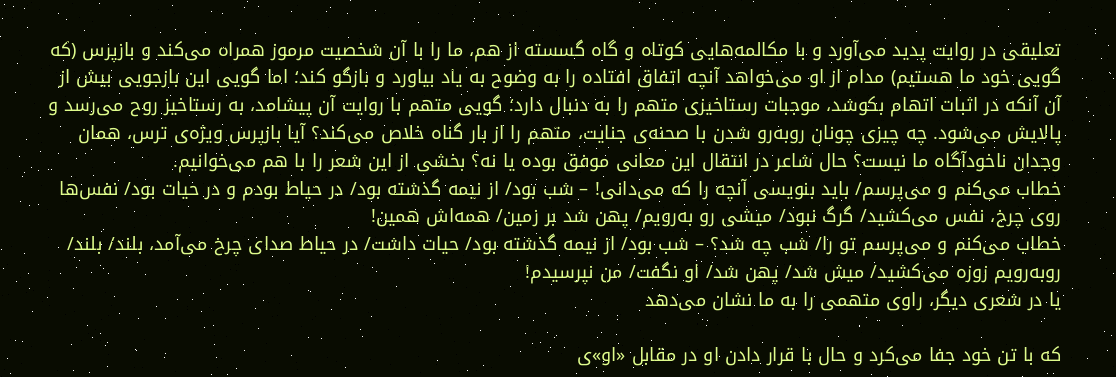تعلیقی در روایت پدید می‌آورد و با مکالمه‌هایی کوتاه و گاه گسسته از هم، ما را با آن شخصیت مرموز همراه می‌کند و بازپرس (که گویی خود ما هستیم) مدام از او می‌خواهد آنچه اتفاق افتاده را به وضوح به یاد بیاورد و بازگو کند؛ اما گویی این بازجویی بیش از آن آنکه در اثبات اتهام بکوشد، موجبات رستاخیزی متهم را به دنبال دارد؛ گویی متهم با روایت آن پیشامد، به رستاخیز روح می‌رسد و پالایش می‌شود. چه چیزی چونان روبه‌رو شدن با صحنه‌ی جنایت، متهم را از بار گناه خلاص می‌کند؟ آیا بازپرس ویژه‌ی ترس، همان وجدان ناخودآگاه ما نیست؟ حال شاعر در انتقال این معانی موفق بوده یا نه؟ بخشی از این شعر را با هم می‌خوانیم.
خطاب می‌کنم و می‌پرسم/ باید بنویسی آنچه را که می‌دانی! – شب بود/ از نیمه گذشته بود/ در حیاط بودم و در حیات بود/ نفس‌ها روی چرخ، نفس می‌کشید/ گرگ نبود/ میشی رو به‌رویم/ پهن شد بر زمین/ همه‌اش همین!
خطاب می‌کنم و می‌پرسم تو را/ شب چه شد؟ – شب بود/ از نیمه گذشته بود/ حیات داشت/ در حیاط صدای چرخ می‌آمد، بلند/ بلند/ روبه‌رویم زوزه می‌کشید/ میش شد/ پهن شد/ او نگفت/ من نپرسیدم!
یا در شعری دیگر، راوی متهمی را به ما نشان می‌دهد

که با تن خود جفا می‌کرد و حال با قرار دادن او در مقابل «او»ی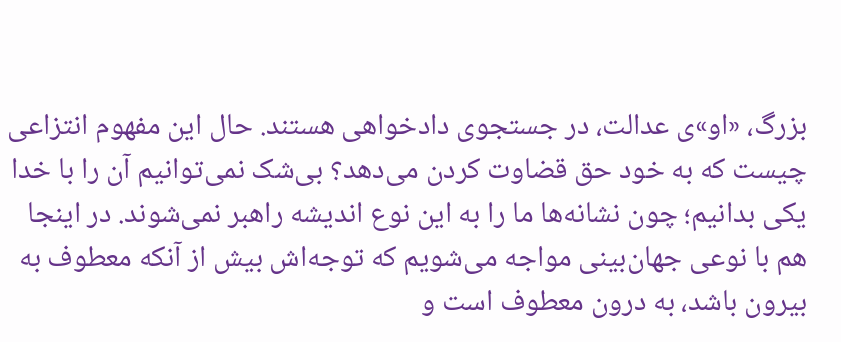بزرگ، «او»ی عدالت‌، در جستجوی دادخواهی هستند. حال این مفهوم انتزاعی چیست که به خود حق قضاوت کردن می‌دهد؟ بی‌شک نمی‌توانیم آن را با خدا یکی بدانیم؛ چون نشانه‌ها ما را به این نوع اندیشه راهبر نمی‌شوند. در اینجا هم با نوعی جهان‌بینی مواجه می‌شویم که توجه‌اش بیش از آنکه معطوف به بیرون باشد، به درون معطوف است و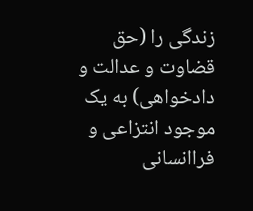زندگی را (حق قضاوت و عدالت و دادخواهی) به یک موجود انتزاعی و فراانسانی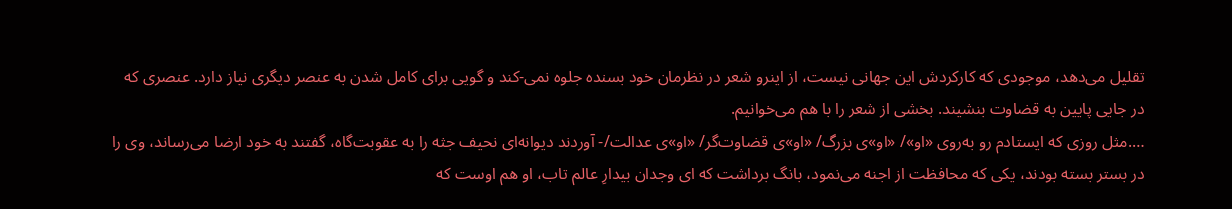تقلیل می‌دهد، موجودی که کارکردش این جهانی نیست، از اینرو شعر در نظرمان خود بسنده جلوه نمی-کند و گویی برای کامل شدن به عنصر دیگری نیاز دارد. عنصری که در جایی پایین به قضاوت بنشیند. بخشی از شعر را با هم می‌خوانیم.
….مثل روزی که ایستادم رو به‌روی «او»/ «او»ی بزرگ/ «او»ی قضاوت‌گر/ «او»ی عدالت/- آوردند دیوانه‌ای نحیف جثه را به عقوبت‌گاه، گفتند به خود ارضا می‌رساند، وی را در بستر بسته بودند، یکی که محافظت از اجنه می‌نمود، بانگ برداشت که ای وجدان بیدارِ عالم تاب، او هم اوست که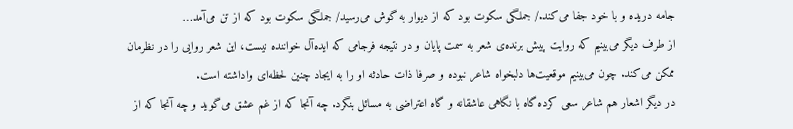جامه دریده و با خود جفا می‌کند./ جملگی سکوت بود که از دیوار به گوش می‌رسید/ جملگی سکوت بود که از تن می‌آمد…
از طرف دیگر می‌بینیم که روایت پیش برنده‌ی شعر به سمت پایان و در نتیجه فرجامی که ایده‌آل خواننده نیست، این شعر روایی را در نظرمان ممکن می‌کند. چون می‌بینیم موقعیت‌ها دلبخواه شاعر نبوده و صرفا ذات حادثه او را به ایجاد چنین لحظه‌ای واداشته است.
در دیگر اشعار هم شاعر سعی کرده گاه با نگاهی عاشقانه و گاه اعتراضی به مسائل بنگرد. چه آنجا که از غم عشق می‌گوید و چه آنجا که از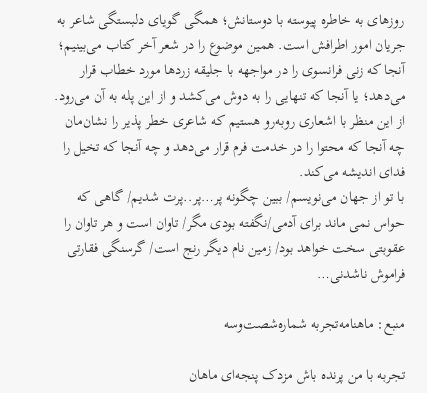روزهای به خاطره پیوسته با دوستانش؛ همگی گویای دلبستگی شاعر به جریان امور اطرافش است. همین موضوع را در شعر آخر کتاب می‌بینیم؛ آنجا که زنی فرانسوی را در مواجهه با جلیقه زردها مورد خطاب قرار می‌دهد؛ یا آنجا که تنهایی را به دوش می‌کشد و از این پله به آن می‌رود.
از این منظر با اشعاری روبه‌رو هستیم که شاعری خطر پذیر را نشان‌مان چه آنجا که محتوا را در خدمت فرم قرار می‌دهد و چه آنجا که تخیل را فدای اندیشه می‌کند.
با تو از جهان می‌نویسم/ ببین چگونه پر…پر..پرت شدیم/ گاهی که حواس نمی ماند برای آدمی/نگفته بودی مگر/ تاوان است و هر تاوان را عقوبتی سخت خواهد بود/ زمین نام دیگر رنج است/ گرسنگی فقارتی فراموش ناشدنی…

منبع: ماهنامه‌تجربه‌ شماره‌شصت‌و‌سه

تجربه با من پرنده باش مزدک پنجه‌ای ماهان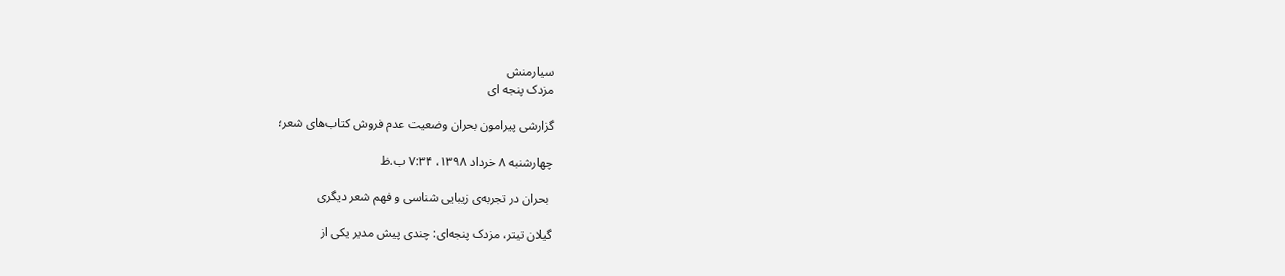سیارمنش
مزدک پنجه ای

گزارشی پیرامون بحران وضعیت عدم فروش کتاب‌های شعر؛

چهارشنبه ۸ خرداد ۱۳۹۸، ۷:۳۴ ب.ظ

 بحران در تجربه‌ی زیبایی شناسی و فهم شعر دیگری

گیلان تیتر، مزدک پنجه‌ای: چندی پیش مدیر یکی از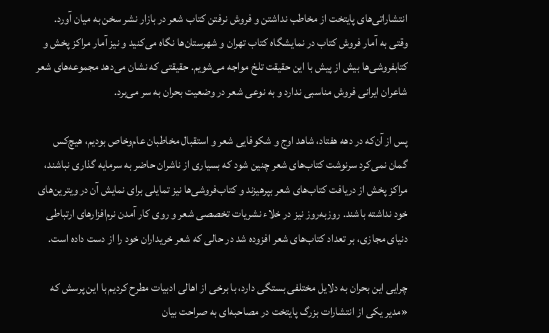انتشاراتی‌های پایتخت از مخاطب نداشتن و فروش نرفتن کتاب شعر در بازار نشر سخن به میان آورد. وقتی به آمار فروش کتاب در نمایشگاه کتاب تهران و شهرستان‌ها نگاه می‌کنید و نیز آمار مراکز پخش و کتابفروشی‌ها بیش از پیش با این حقیقت تلخ مواجه می‌شویم. حقیقتی که نشان می‌دهد مجموعه‌های شعر شاعران ایرانی فروش مناسبی ندارد و به نوعی شعر در وضعیت بحران به سر می‌برد.

پس از آن‌که در دهه هفتاد، شاهد اوج و شکوفایی شعر و استقبال مخاطبان عام‌و‌خاص بودیم، هیچ‌کس گمان نمی‌کرد سرنوشت کتاب‌های شعر چنین شود که بسیاری از ناشران حاضر به سرمایه گذاری نباشند، مراکز پخش از دریافت کتاب‌های شعر بپرهیزند و کتاب‌فروشی‌ها نیز تمایلی برای نمایش آن در ویترین‌های خود نداشته باشند. روز‌به‌روز نیز در خلاء نشریات تخصصی شعر و روی کار آمدن نرم‌افزارهای ارتباطی دنیای مجازی، بر تعداد کتاب‌های شعر افزوده شد در حالی که شعر خریداران خود را از دست داده است.

چرایی این بحران به دلایل مختلفی بستگی دارد، با برخی از اهالی ادبیات مطرح کردیم با این پرسش که «مدیر یکی از انتشارات بزرگ پایتخت در مصاحبه‌ای به صراحت بیان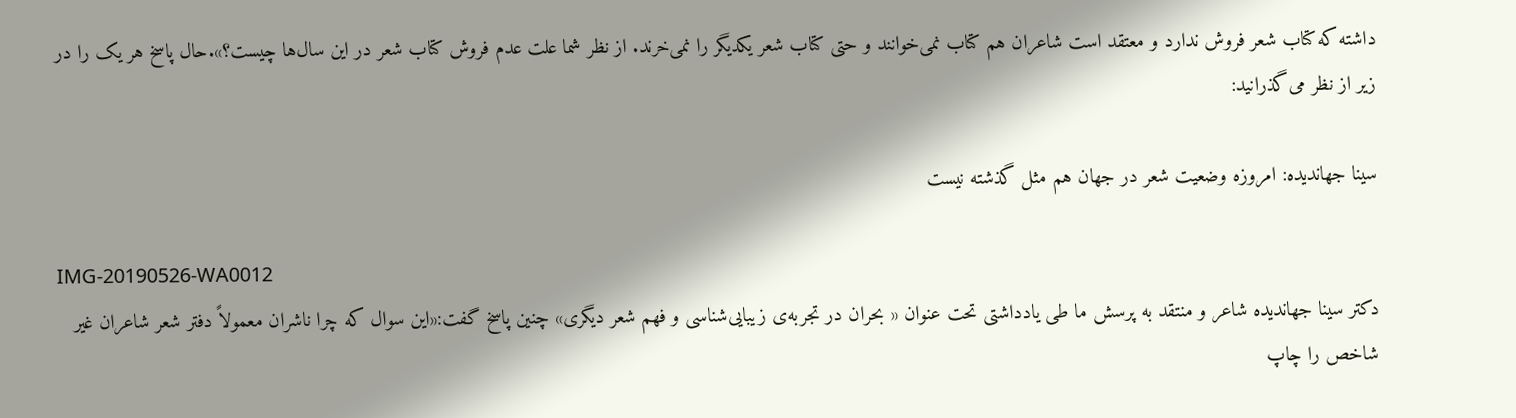داشته که کتاب شعر فروش ندارد و معتقد است شاعران هم کتاب نمی‌خوانند و حتی کتاب‌ شعر یکدیگر را نمی‌خرند. از نظر شما علت عدم فروش کتاب شعر در این سال‌ها چیست؟».حال پاسخ هر یک را در زیر از نظر می‌گذرانید:

سینا جهاندیده: امروزه وضعیت شعر در جهان هم مثل گذشته نیست

IMG-20190526-WA0012
دکتر سینا جهاندیده شاعر و منتقد به پرسش ما طی یادداشتی تحت عنوان « بحران در تجربه‌ی زیبایی‌شناسی و فهم شعر دیگری» چنین پاسخ گفت:«این سوال که چرا ناشران معمولاً دفتر شعر شاعران غیر شاخص را چاپ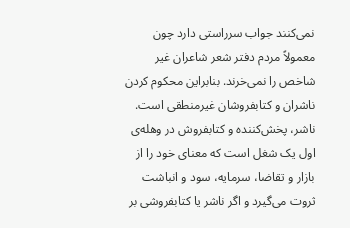نمی‌کنند جواب سرراستی دارد چون معمولاً مردم دفتر شعر شاعران غیر شاخص را نمی‌خرند. بنابراین محکوم کردن ناشران و کتابفروشان غیرمنطقی است. ناشر، پخش‌کننده و کتابفروش در وهله‌ی اول یک شغل است که معنای خود را از بازار و تقاضا، سرمایه، سود و انباشت ثروت می‌گیرد و اگر ناشر یا کتابفروشی بر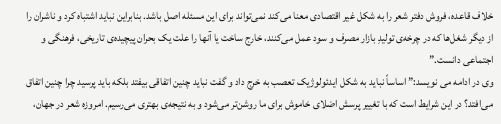خلاف قاعده، فروش دفتر شعر را به شکل غیر اقتصادی معنا می‌کند نمی‌تواند برای این مسئله اصل باشد. بنابراین نباید اشتباه کرد و ناشران را از دیگر شغل‌ها که در چرخه‌ی تولیدِ بازار مصرف و سود عمل می‌کنند، خارج ساخت یا آنها را علت یک بحران پیچیده‌ی تاریخی، فرهنگی و اجتماعی دانست.”
وی در ادامه می نویسد:” اساساً نباید به شکل ایدئولوژیک تعصب به خرج داد و گفت نباید چنین اتفاقی بیفتد بلکه باید پرسید چرا چنین اتفاق می‌افتد؟ در این شرایط است که با تغییر پرسش اضلای خاموش برای ما روشن‌تر می‌شود و به نتیجه‌ی بهتری می‌رسیم. امروزه شعر در جهان،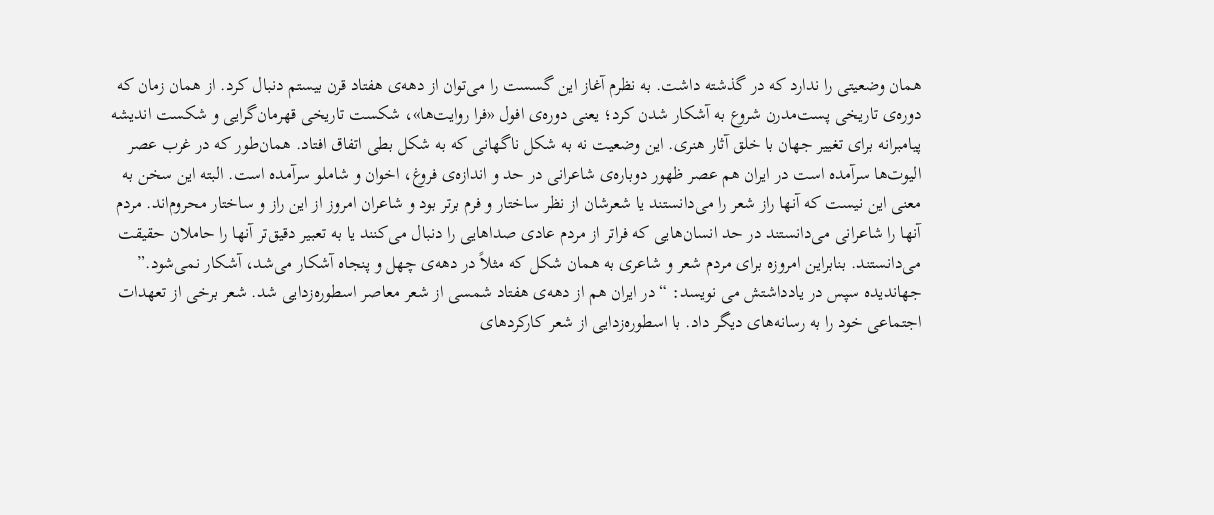همان وضعیتی را ندارد که در گذشته داشت. به نظرم آغاز این گسست را می‌توان از دهه‌ی هفتاد قرن بیستم دنبال کرد. از همان زمان که دوره‌ی تاریخی پست‌مدرن شروع به آشکار شدن کرد؛ یعنی دوره‌ی افول «فرا روایت‌ها»، شکست تاریخی قهرمان‌گرایی و شکست اندیشه پیامبرانه برای تغییر جهان با خلق آثار هنری. این وضعیت نه به شکل ناگهانی که به شکل بطی اتفاق افتاد. همان‌طور که در غرب عصر الیوت‌ها سرآمده است در ایران هم عصر ظهور دوباره‌ی شاعرانی در حد و اندازه‌ی فروغ، اخوان و شاملو سرآمده است. البته این سخن به معنی این نیست که آنها راز شعر را می‌دانستند یا شعرشان از نظر ساختار و فرم برتر بود و شاعران امروز از این راز و ساختار محروم‌اند. مردم آنها را شاعرانی می‌دانستند در حد انسان‌هایی که فراتر از مردم عادی صداهایی را دنبال می‌کنند یا به تعبیر دقیق‌تر آنها را حاملان حقیقت می‌دانستند. بنابراین امروزه برای مردم شعر و شاعری به همان شکل که مثلاً در دهه‌ی چهل و پنجاه آشکار می‌شد، آشکار نمی‌شود.”
جهاندیده سپس در یادداشتش می نویسد: “در ایران هم از دهه‌ی هفتاد شمسی از شعر معاصر اسطوره‌زدایی شد. شعر برخی از تعهدات اجتماعی خود را به رسانه‌های دیگر داد. با اسطوره‌زدایی از شعر کارکردهای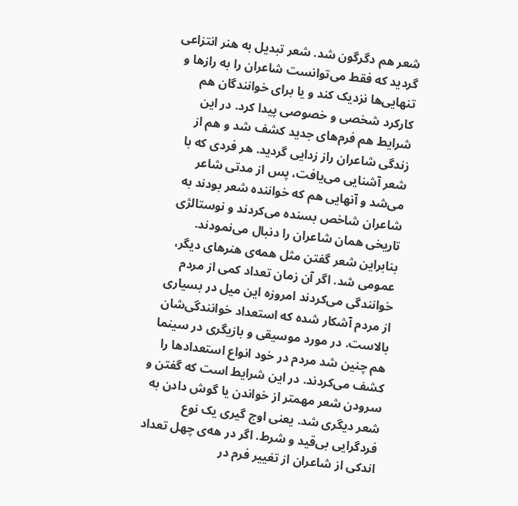شعر هم دگرگون شد. شعر تبدیل به هنر انتزاعی گردید که فقط می‌توانست شاعران را به رازها و تنهایی‌ها نزدیک کند و یا برای خوانندگان هم کارکرد شخصی و خصوصی پیدا کرد. در این شرایط هم فرم‌های جدید کشف شد و هم از زندگی شاعران راز زدایی گردید. هر فردی که با شعر آشنایی می‌یافت، پس از مدتی شاعر می‌شد و آنهایی هم که خواننده شعر بودند به شاعران شاخص بسنده می‌کردند و نوستالژی تاریخی همان شاعران را دنبال می‌نمودند. بنابراین شعر گفتن مثل همه‌ی هنرهای دیگر، عمومی شد. اگر آن زمان تعداد کمی از مردم خوانندگی می‌کردند امروزه این میل در بسیاری از مردم آشکار شده که استعداد خوانندگی‌شان بالاست. در مورد موسیقی و بازیگری در سینما هم چنین شد مردم در خود انواع استعدادها را کشف می‌کردند. در این شرایط است که گفتن و سرودن شعر مهمتر از خواندن یا گوش دادن به شعر دیگری شد. یعنی اوج گیری یک نوع فردگرایی بی‌قید و شرط. اگر در هه‌ی چهل تعداد اندکی از شاعران از تغییر فرم در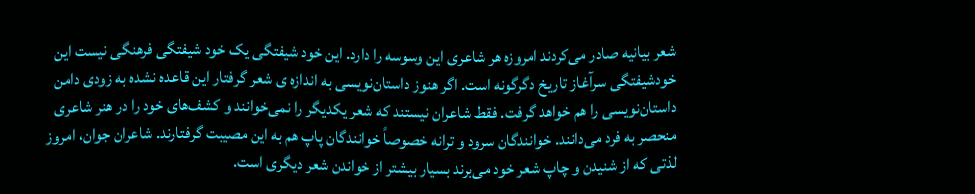شعر بیانیه صادر می‌کردند امروزه هر شاعری این وسوسه را دارد. این خود شیفتگی یک خود شیفتگی فرهنگی نیست این خودشیفتگی سرآغاز تاریخ دگرگونه است. اگر هنوز داستان‌نویسی به اندازه ی شعر گرفتار این قاعده نشده به زودی دامن داستان‌نویسی را هم خواهد گرفت. فقط شاعران نیستند که شعر یکدیگر را نمی‌خوانند و کشف‌های خود را در هنر شاعری منحصر به فرد می‌دانند. خوانندگان سرود و ترانه خصوصاً خوانندگان پاپ هم به این مصیبت گرفتارند. شاعران جوان، امروز لذتی که از شنیدن و چاپ شعر خود می‌برند بسیار بیشتر از خواندن شعر دیگری است.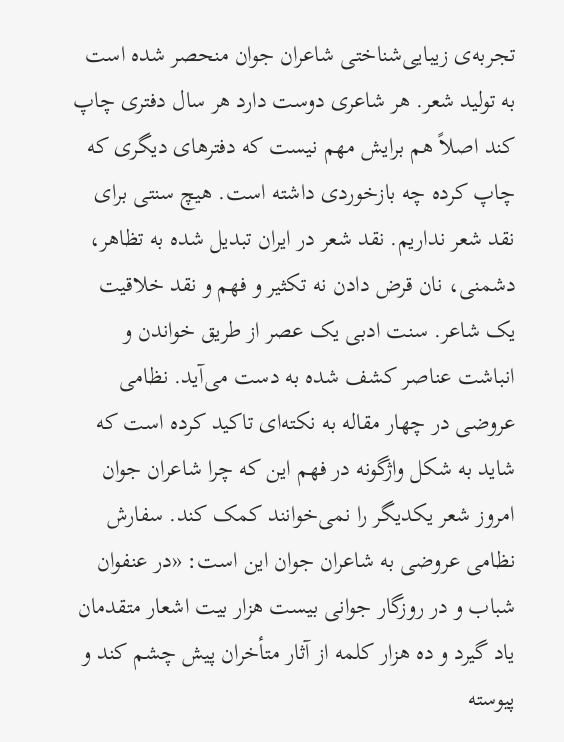تجربه‌ی زیبایی‌شناختی شاعران جوان منحصر شده است به تولید شعر. هر شاعری دوست دارد هر سال دفتری چاپ کند اصلاً هم برایش مهم نیست که دفترهای دیگری که چاپ کرده چه بازخوردی داشته است. هیچ سنتی برای نقد شعر نداریم. نقد شعر در ایران تبدیل شده به تظاهر، دشمنی، نان قرض دادن نه تکثیر و فهم و نقد خلاقیت یک شاعر. سنت ادبی یک عصر از طریق خواندن و انباشت عناصر کشف شده به دست می‌آید. نظامی عروضی در چهار مقاله به نکته‌ای تاکید کرده است که شاید به شکل واژگونه در فهم این که چرا شاعران جوان امروز شعر یکدیگر را نمی‌خوانند کمک کند. سفارش نظامی عروضی به شاعران جوان این است: «در عنفوان شباب و در روزگار جوانی بیست هزار بیت اشعار متقدمان یاد گیرد و ده هزار کلمه از آثار متأخران پیش چشم کند و پیوسته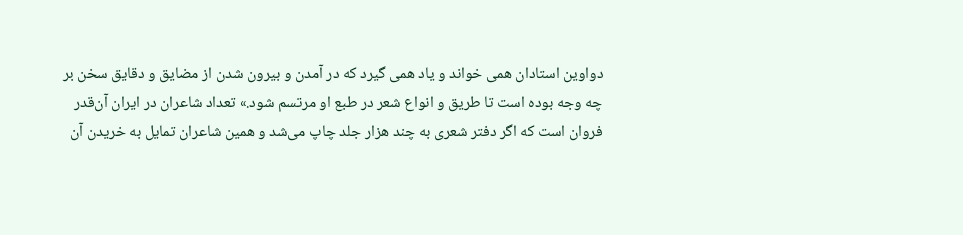دواوین استادان همی خواند و یاد همی گیرد که در آمدن و بیرون شدن از مضایق و دقایق سخن بر چه وجه بوده است تا طریق و انواع شعر در طبع او مرتسم شود.» تعداد شاعران در ایران آن‌قدر فروان است که اگر دفتر شعری به چند هزار جلد چاپ می‌شد و همین شاعران تمایل به خریدن آن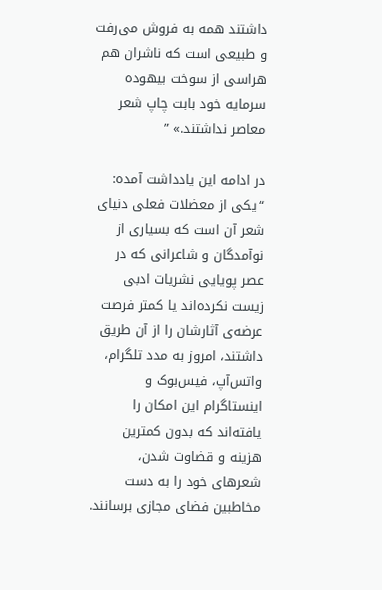داشتند همه به فروش می‌رفت و طبیعی است که ناشران هم هراسی از سوخت بیهوده سرمایه خود بابت چاپ شعر معاصر نداشتند.» ”

در ادامه این یادداشت آمده: “یکی از معضلات فعلی دنیای شعر آن است که بسیاری از نوآمدگان و شاعرانی که در عصر پویایی نشریات ادبی زیست نکرده‌اند یا کمتر فرصت عرضه‌ی آثارشان را از آن طریق داشتند، امروز به مدد تلگرام، واتس‌آپ، فیس‌بوک و اینستاگرام این امکان را یافته‌اند که بدون کمترین هزینه و قضاوت شدن، شعرهای خود را به دست مخاطبین فضای مجازی برسانند.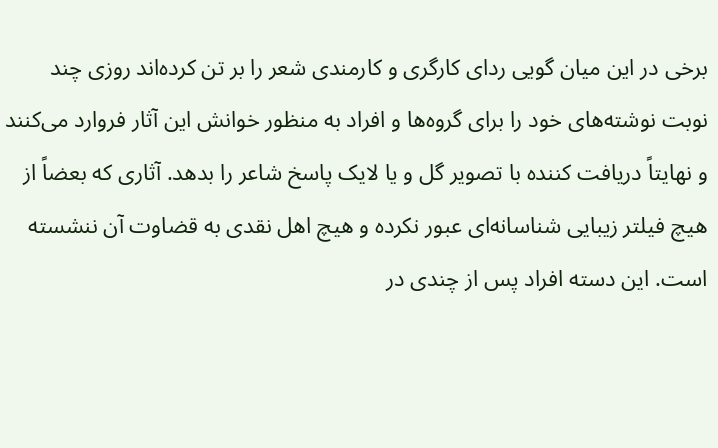برخی در این میان گویی ردای کارگری و کارمندی شعر را بر تن کرده‌اند روزی چند نوبت نوشته‌های خود را برای گروه‌ها و افراد به منظور خوانش این آثار فروارد می‌کنند و نهایتاً دریافت کننده با تصویر گل و یا لایک پاسخ شاعر را بدهد. آثاری که بعضاً از هیچ فیلتر زیبایی شناسانه‌ای عبور نکرده و هیچ اهل نقدی به قضاوت آن ننشسته است. این دسته افراد پس از چندی در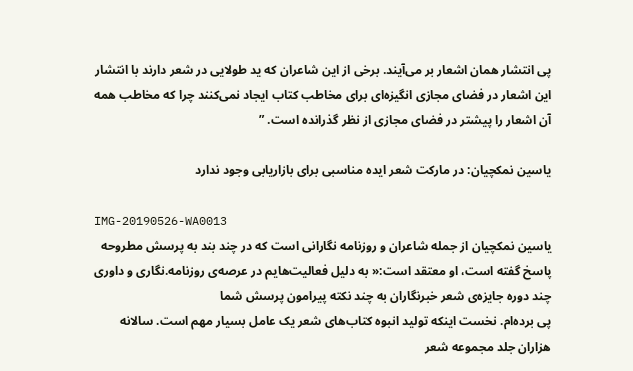پی انتشار همان اشعار بر می‌آیند. برخی از این شاعران که ید طولایی در شعر دارند با انتشار این اشعار در فضای مجازی انگیزه‌ای برای مخاطب کتاب ایجاد نمی‌کنند چرا که مخاطب همه آن اشعار را پیشتر در فضای مجازی از نظر گذرانده است. ”

یاسین نمکچیان: در مارکت شعر ایده مناسبی برای بازاریابی وجود ندارد

IMG-20190526-WA0013
یاسین نمکچیان از جمله شاعران و روزنامه نگارانی است که در چند بند به پرسش مطروحه پاسخ گفته است، او معتقد است:« به دلیل فعالیت‌هایم در عرصه‌ی روزنامه.نگاری و داوری چند دوره جایزه‌ی شعر خبرنگاران به چند نکته پیرامون پرسش شما
پی برده‌ام. نخست اینکه تولید انبوه کتاب‌های شعر یک عامل بسیار مهم است. سالانه هزاران جلد مجموعه شعر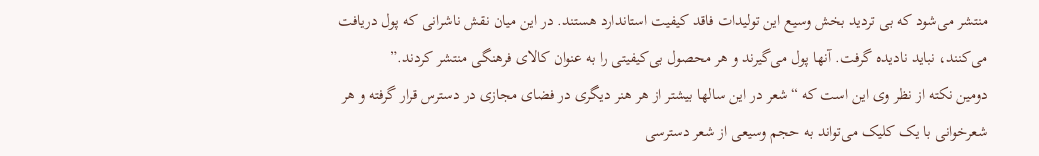منتشر می‌شود که بی تردید بخش وسیع این تولیدات فاقد کیفیت استاندارد هستند. در این میان نقش ناشرانی که پول دریافت می‌کنند، نباید نادیده گرفت. آنها پول می‌گیرند و هر محصول بی‌کیفیتی را به عنوان کالای فرهنگی منتشر کردند.”
دومین نکته از نظر وی این است که “شعر در این سالها بیشتر از هر هنر دیگری در فضای مجازی در دسترس قرار گرفته و هر شعرخو‌انی با یک کلیک می‌تواند به حجم وسیعی از شعر دسترسی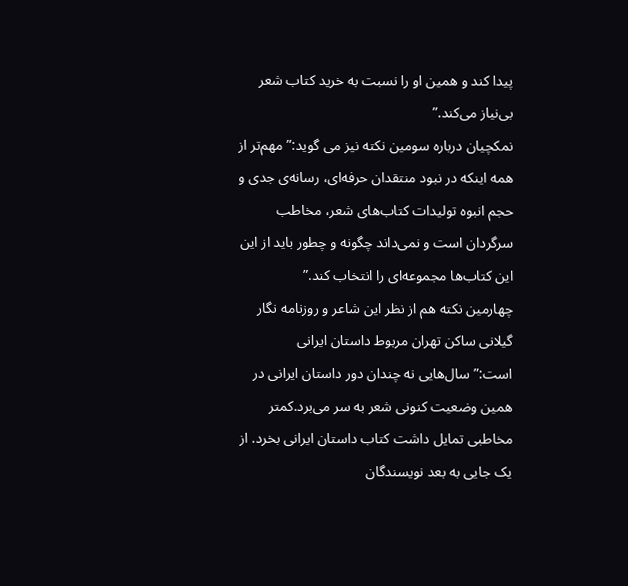پیدا کند و همین او را نسبت به خرید کتاب شعر بی‌نیاز می‌کند.”
نمکچیان درباره سومین نکته نیز می گوید:”مهم‌تر از همه اینکه در نبود منتقدان حرفه‌ای، رسانه‌ی جدی و حجم انبوه تولیدات کتاب‌های شعر، مخاطب سرگردان است و نمی‌داند چگونه و چطور باید از این این کتاب‌ها مجموعه‌ای را انتخاب کند.”
چهارمین نکته هم از نظر این شاعر و روزنامه نگار گیلانی ساکن تهران مربوط داستان ایرانی است:”سال‌هایی نه چندان دور داستان ایرانی در همین وضعیت کنونی شعر به سر می‌برد.کمتر مخاطبی تمایل داشت کتاب داستان ایرانی بخرد. از یک جایی به بعد نویسندگان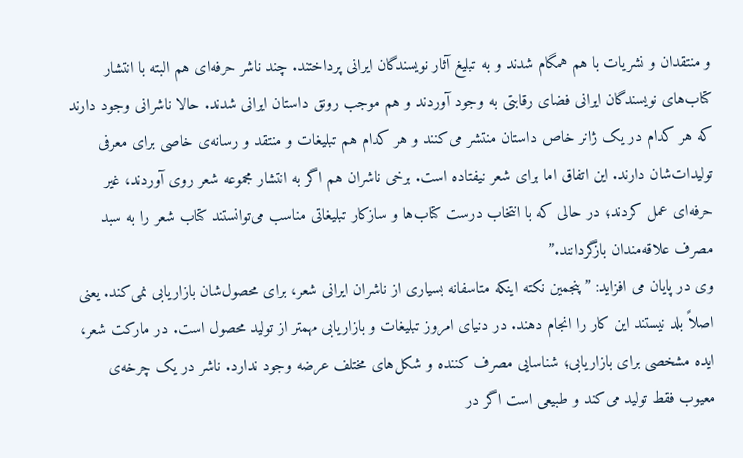و منتقدان و نشریات با هم همگام شدند و به تبلیغ آثار نویسندگان ایرانی پرداختند. چند ناشر حرفه‌ای هم البته با انتشار کتاب‌های نویسندگان ایرانی فضای رقابتی به وجود آوردند و هم موجب رونق داستان ایرانی شدند. حالا ناشرانی وجود دارند که هر کدام در یک ژانر خاص داستان منتشر می‌کنند و هر کدام هم تبلیغات و منتقد و رسانه‌ی خاصی برای معرفی تولیدات‌شان دارند. این اتفاق اما برای شعر نیفتاده است. برخی ناشران هم اگر به انتشار مجموعه شعر روی آوردند، غیر حرفه‌ای عمل کردند؛ در حالی که با انتخاب درست کتاب‌ها و سازکار تبلیغاتی مناسب می‌توانستند کتاب شعر را به سبد مصرف علاقه‌مندان بازگردانند.”
وی در پایان می افزاید: ” پنجمین نکته اینکه متاسفانه بسیاری از ناشران ایرانی شعر، برای محصول‌شان بازاریابی نمی‌کند. یعنی اصلاً بلد نیستند این کار را انجام دهند. در دنیای امروز تبلیغات و بازاریابی مهمتر از تولید محصول است. در مارکت شعر، ایده مشخصی برای بازاریابی؛ شناسایی مصرف کننده و شکل‌های مختلف عرضه وجود ندارد. ناشر در یک چرخه‌ی معیوب فقط تولید می‌کند و طبیعی است اگر در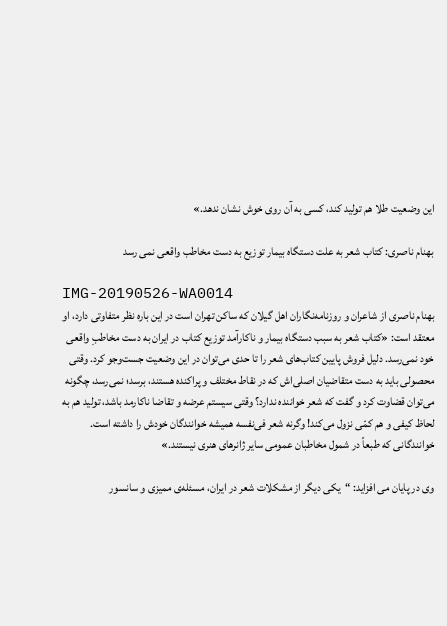این وضعیت طلا هم تولید کند، کسی به آن روی خوش نشان ندهد.»

بهنام ناصری: کتاب شعر به علت دستگاه بیمار توزیع به دست مخاطب واقعی نمی رسد

IMG-20190526-WA0014
بهنام ناصری از شاعران و روزنامه‌نگاران اهل گیلان که ساکن تهران است در این باره نظر متفاوتی دارد، او معتقد است: «کتاب شعر به سبب دستگاه بیمار و ناکارآمد توزیع کتاب در ایران به دست مخاطبِ واقعی خود نمی‌رسد. دلیل فروش پایین کتاب‌های شعر را تا حدی می‌توان در این وضعیت جست‌و‌جو کرد. وقتی محصولی باید به دست متقاضیان اصلی‌اش که در نقاط مختلف و پراکنده هستند، برسد؛ نمی‌رسد، چگونه می‌توان قضاوت کرد و گفت که شعر خواننده ندارد؟ وقتی سیستم عرضه و تقاضا ناکارمد باشد، تولید هم به لحاظ کیفی و هم کمّی نزول می‌کند! وگرنه شعر فی‌نفسه همیشه خوانندگان خودش را داشته است. خوانندگانی که طبعاً در شمول مخاطبان عمومی سایر ژانرهای هنری نیستند.»

وی در پایان می افزاید: “یکی دیگر از مشکلات شعر در ایران، مسئله‌ی ممیزی و سانسور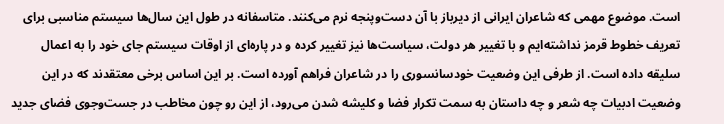است. موضوع مهمی که شاعران ایرانی از دیرباز با آن دست‌وپنجه نرم می‌کنند. متاسفانه در طول این سال‌ها سیستم مناسبی برای تعریف خطوط قرمز نداشته‌ایم و با تغییر هر دولت، سیاست‌ها نیز تغییر کرده و در پاره‌ای از اوقات سیستم جای خود را به اعمال سلیقه داده است. از طرفی این وضعیت خودسانسوری را در شاعران فراهم آورده است. بر این اساس برخی معتقدند که در این وضعیت ادبیات چه شعر و چه داستان به سمت تکرار فضا و کلیشه شدن می‌رود، از این رو چون مخاطب در جست‌وجوی فضای جدید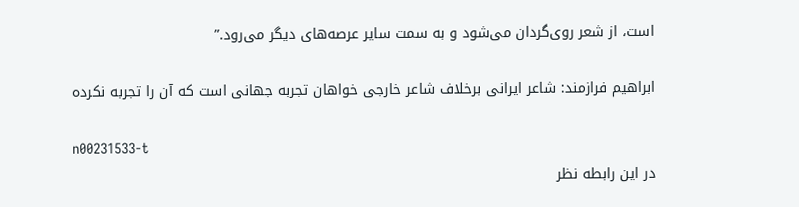است، از شعر روی‌گردان می‌شود و به سمت سایر عرصه‌های دیگر می‌رود.”

ابراهیم فرازمند: شاعر ایرانی برخلاف شاعر خارجی خواهان تجربه جهانی است که آن را تجربه نکرده

n00231533-t
در این رابطه نظر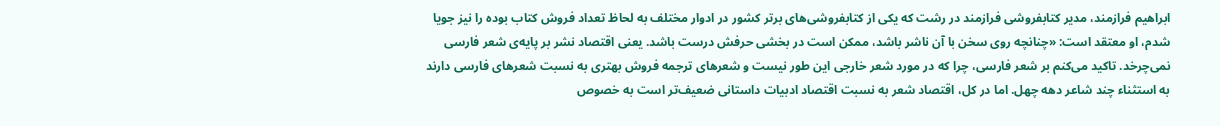ابراهیم فرازمند، مدیر کتابفروشی فرازمند در رشت که یکی از کتابفروشی‌های برتر کشور در ادوار مختلف به لحاظ تعداد فروش کتاب بوده را نیز جویا شدم، او معتقد است: «چنانچه روی سخن با آن ناشر باشد، ممکن است در بخشی حرفش درست باشد. یعنی اقتصاد نشر بر پایه‌ی شعر فارسی نمی‌چرخد. تاکید می‌کنم بر شعر فارسی، چرا که در مورد شعر خارجی این طور نیست و شعرهای ترجمه فروش بهتری به نسبت شعرهای فارسی دارند به استثناء چند شاعر دهه چهل. اما در کل، اقتصاد شعر به نسبت اقتصاد ادبیات داستانی ضعیف‌تر است به خصوص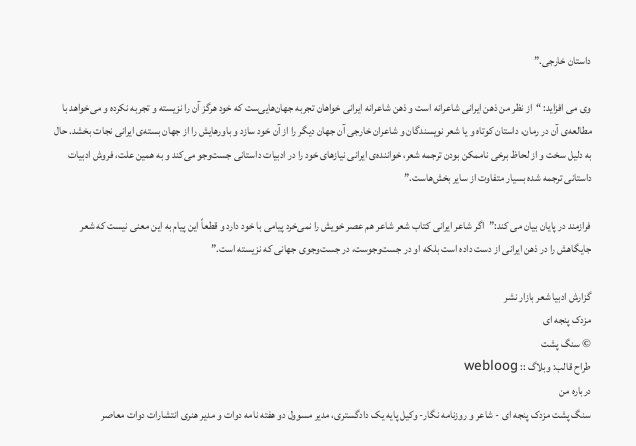داستان خارجی.”

وی می افزاید: “از نظر من ذهن ایرانی شاعرانه است و ذهن شاعرانه ایرانی خواهان تجربه جهان‌هایی‌ست که خود هرگز آن را نزیسته و تجربه نکرده و می‌خواهد با مطالعه‌ی آن در رمان، داستان کوتاه و یا شعر نویسندگان و شاعران خارجی آن جهان دیگر را از آن خود سازد و باورهایش را از جهان بسته‌ی ایرانی نجات بخشد. حال به دلیل سخت و از لحاظ برخی ناممکن بودن ترجمه شعر، خواننده‌ی ایرانی نیازهای خود را در ادبیات داستانی جست‌وجو می‌کند و به همین علت، فروش ادبیات داستانی ترجمه شده بسیار متفاوت از سایر بخش‌هاست.”

فرازمند در پایان بیان می کند:”اگر شاعر ایرانی کتاب شعر شاعر هم عصر خویش را نمی‌خرد پیامی با خود دارد و قطعاً این پیام به این معنی نیست که شعر جایگاهش را در ذهن ایرانی از دست داده است بلکه او در جست‌وجوست، در جست‌وجوی جهانی که نزیسته است.”

گزارش ادبیا شعر بازار نشر
مزدک پنجه ای
© سنگ پشت
طراح قالب: وبلاگ :: webloog
درباره من
سنگ پشت مزدک پنجه ای - شاعر و روزنامه نگار- وکیل پایه یک دادگستری، مدیر مسوول دو هفته نامه دوات و مدیر هنری انتشارات دوات معاصر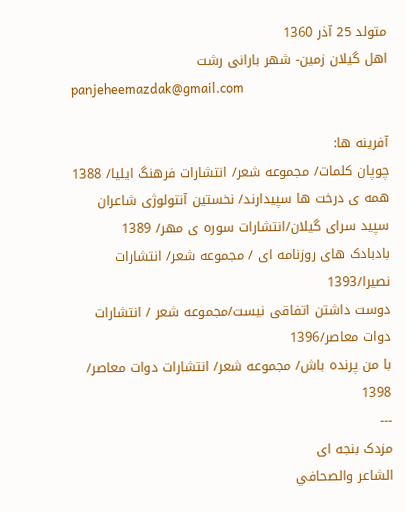متولد 25 آذر 1360
اهل گیلان زمین- شهر بارانی رشت
panjeheemazdak@gmail.com

آفرینه ها:
چوپان کلمات/ مجموعه شعر/ انتشارات فرهنگ ایلیا/ 1388
همه ی درخت ها سپیدارند/ نخستین آنتولوژی شاعران سپید سرای گیلان/انتشارات سوره ی مهر/ 1389
بادبادک های روزنامه ای / مجموعه شعر/ انتشارات نصیرا/1393
دوست داشتن اتفاقی نیست/مجموعه شعر / انتشارات دوات معاصر/1396
با من پرنده باش/ مجموعه شعر/ انتشارات دوات معاصر/ 1398
---
مزدک بنجه ای
الشاعر والصحافي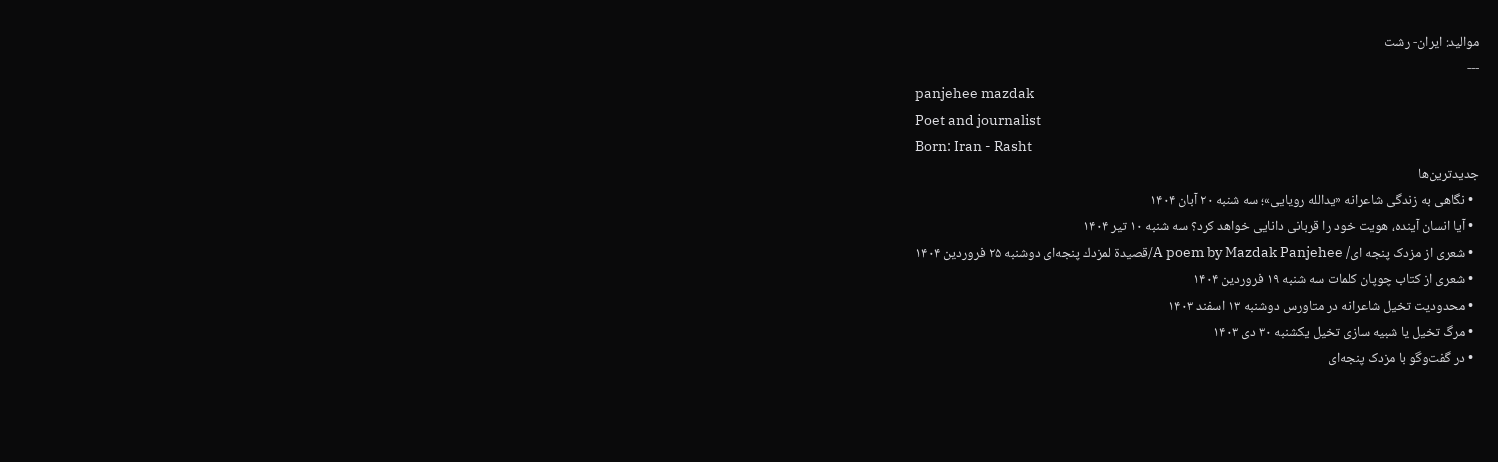موالید: ایران- رشت
---
panjehee mazdak
Poet and journalist
Born: Iran - Rasht
جدیدترین‌ها
  • نگاهی به زندگی شاعرانه «یدالله رویایی»؛ سه شنبه ۲۰ آبان ۱۴۰۴
  • آیا انسان آینده، هویت خود را قربانی دانایی خواهد کرد؟ سه شنبه ۱۰ تیر ۱۴۰۴
  • شعری از مزدک پنجه ای/ A poem by Mazdak Panjehee/قصيدة لمزدك پنجه‌ای دوشنبه ۲۵ فروردین ۱۴۰۴
  • شعری از کتاب چوپان کلمات سه شنبه ۱۹ فروردین ۱۴۰۴
  • محدوديت تخيل شاعرانه در متاورس دوشنبه ۱۳ اسفند ۱۴۰۳
  • مرگ تخیل یا شبیه سازی تخیل یکشنبه ۳۰ دی ۱۴۰۳
  • در گفت‌وگو با مزدک پنجه‌ای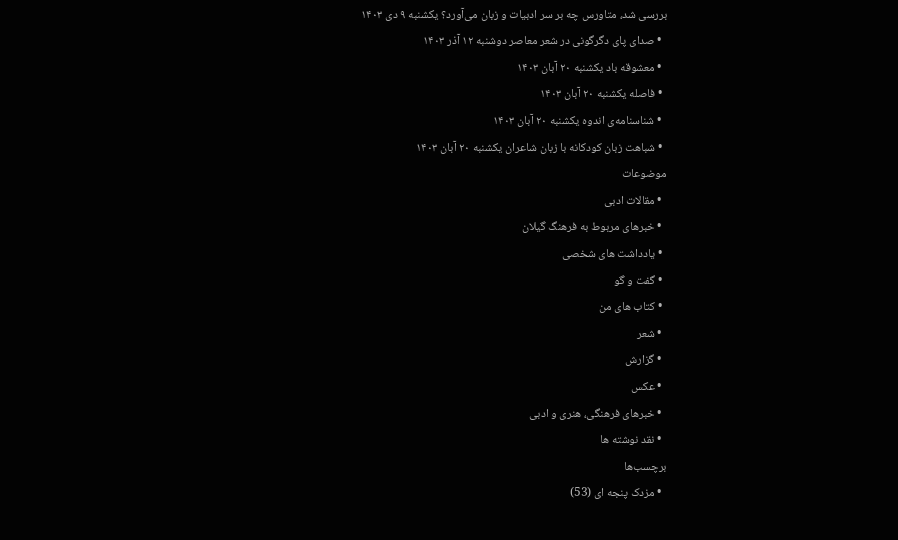بررسی شد، متاورس چه بر سر ادبیات و زبان می‌آورد؟ یکشنبه ۹ دی ۱۴۰۳
  • صدای پای دگرگونی در شعر معاصر دوشنبه ۱۲ آذر ۱۴۰۳
  • معشوقه باد یکشنبه ۲۰ آبان ۱۴۰۳
  • فاصله یکشنبه ۲۰ آبان ۱۴۰۳
  • شناسنامه‌ی اندوه یکشنبه ۲۰ آبان ۱۴۰۳
  • شباهت زبان کودکانه با زبان شاعران یکشنبه ۲۰ آبان ۱۴۰۳
موضوعات
  • مقالات ادبی
  • خبرهای مربوط به فرهنگ گیلان
  • یادداشت های شخصی
  • گفت و گو
  • کتاب های من
  • شعر
  • گزارش
  • عکس
  • خبرهای فرهنگی، هنری و ادبی
  • نقد نوشته ها
برچسب‌ها
  • مزدک پنجه ای (53)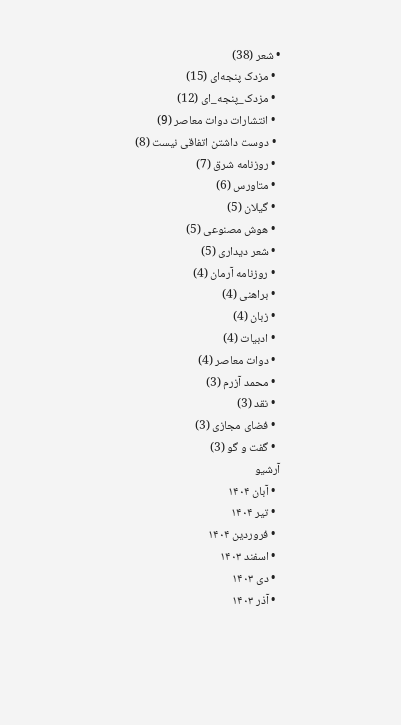• شعر (38)
  • مزدک پنجه‌ای (15)
  • مزدک_پنجه_ای (12)
  • انتشارات دوات معاصر (9)
  • دوست داشتن اتفاقی نیست (8)
  • روزنامه شرق (7)
  • متاورس (6)
  • گیلان (5)
  • هوش مصنوعی (5)
  • شعر دیداری (5)
  • روزنامه آرمان (4)
  • براهنی (4)
  • زبان (4)
  • ادبیات (4)
  • دوات معاصر (4)
  • محمد آزرم (3)
  • نقد (3)
  • فضای مجازی (3)
  • گفت و گو (3)
آرشیو
  • آبان ۱۴۰۴
  • تیر ۱۴۰۴
  • فروردین ۱۴۰۴
  • اسفند ۱۴۰۳
  • دی ۱۴۰۳
  • آذر ۱۴۰۳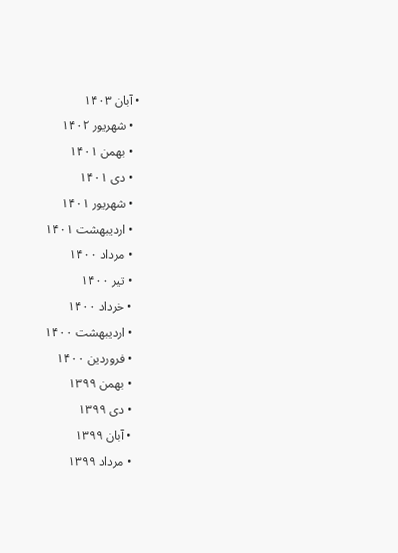• آبان ۱۴۰۳
  • شهریور ۱۴۰۲
  • بهمن ۱۴۰۱
  • دی ۱۴۰۱
  • شهریور ۱۴۰۱
  • اردیبهشت ۱۴۰۱
  • مرداد ۱۴۰۰
  • تیر ۱۴۰۰
  • خرداد ۱۴۰۰
  • اردیبهشت ۱۴۰۰
  • فروردین ۱۴۰۰
  • بهمن ۱۳۹۹
  • دی ۱۳۹۹
  • آبان ۱۳۹۹
  • مرداد ۱۳۹۹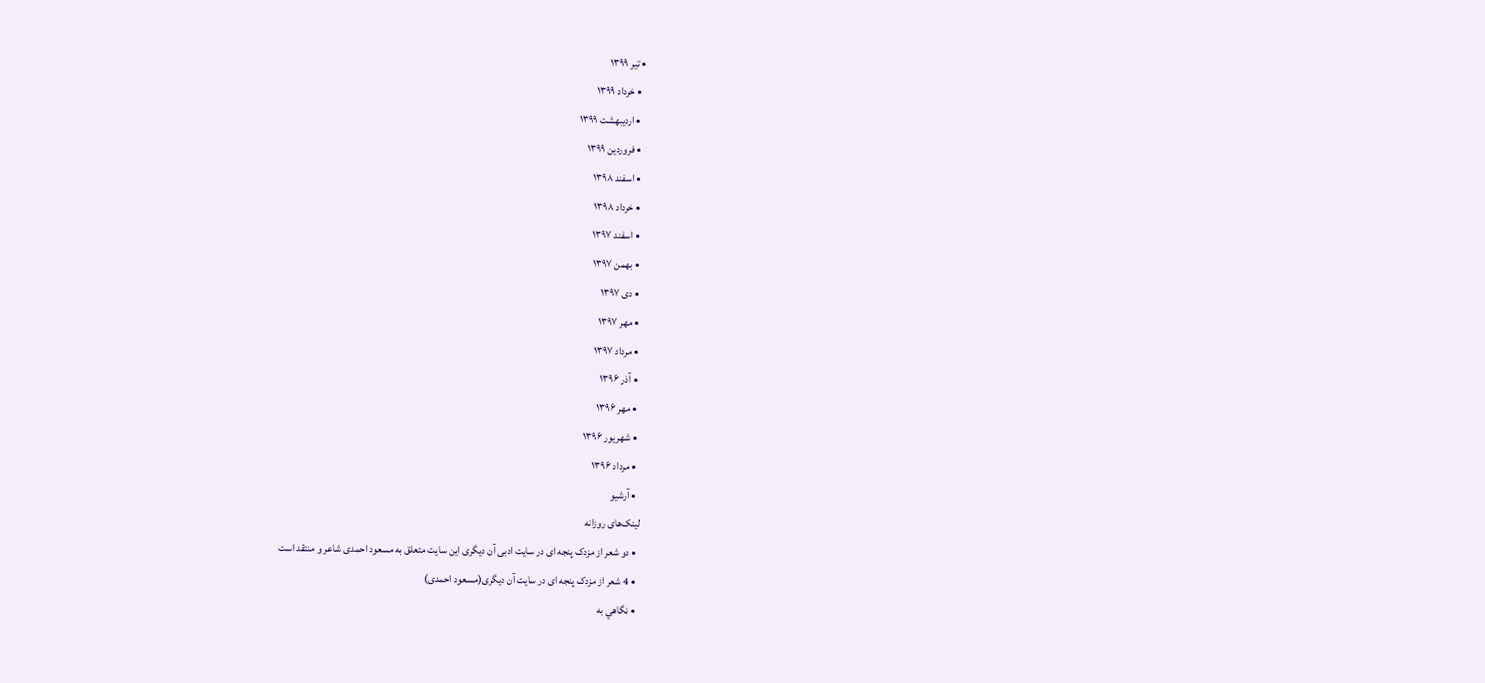• تیر ۱۳۹۹
  • خرداد ۱۳۹۹
  • اردیبهشت ۱۳۹۹
  • فروردین ۱۳۹۹
  • اسفند ۱۳۹۸
  • خرداد ۱۳۹۸
  • اسفند ۱۳۹۷
  • بهمن ۱۳۹۷
  • دی ۱۳۹۷
  • مهر ۱۳۹۷
  • مرداد ۱۳۹۷
  • آذر ۱۳۹۶
  • مهر ۱۳۹۶
  • شهریور ۱۳۹۶
  • مرداد ۱۳۹۶
  • آرشيو
لینک‌های روزانه
  • دو شعر از مزدک پنجه ای در سایت ادبی آن دیگری این سایت متعلق به مسعود احمدی شاعر و منتقد است
  • 4 شعر از مزدک پنجه ای در سایت آن دیگری(مسعود احمدی)
  • نگاهي به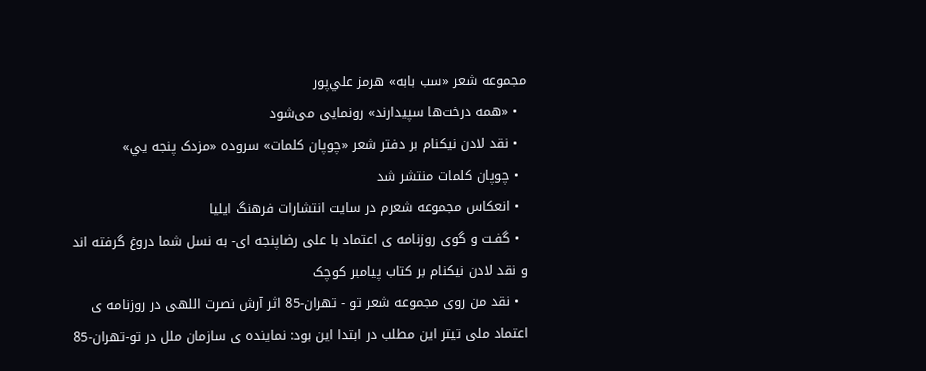مجموعه شعر «سب بابه» هرمز علي‌پور
  • «همه درخت‌ها سپیدارند» رونمایی می‌شود
  • نقد لادن نیکنام بر دفتر شعر «چوپان کلمات» سروده «مزدک پنجه يي»
  • چوپان کلمات منتشر شد
  • انعکاس مجموعه شعرم در سایت انتشارات فرهنگ ایلیا
  • گفـت و گوی روزنامه ی اعتماد با علی رضاپنجه ای- به نسل شما دروغ گرفته اند و نقد لادن نیکنام بر کتاب پیامبر کوچک
  • نقد من روی مجموعه شعر تو - تهران-85 اثر آرش نصرت اللهی در روزنامه ی اعتماد ملی تیتر این مطلب در ابتدا این بود: نماینده ی سازمان ملل در تو-تهران-85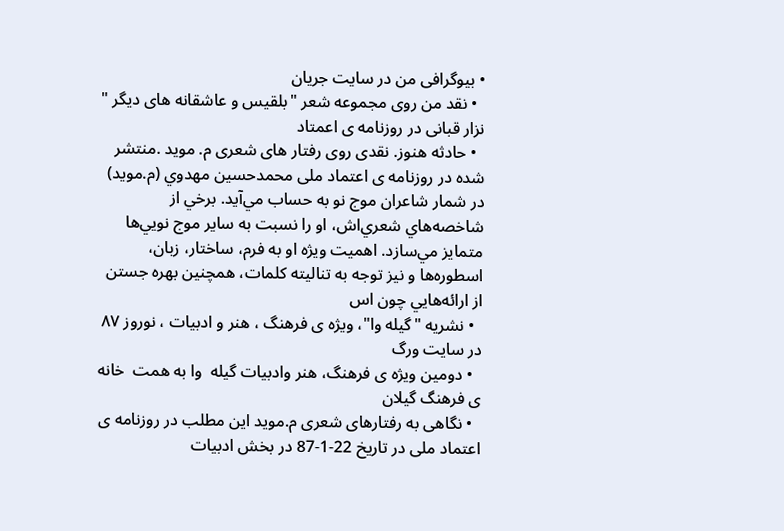• بیوگرافی من در سایت جریان
  • نقد من روی مجموعه شعر "بلقیس و عاشقانه های دیگر " نزار قبانی در روزنامه ی اعمتاد
  • حادثه هنوز. نقدی روی رفتار های شعری م. موید .منتشر شده در روزنامه ی اعتماد ملی محمدحسين مهدوي (م.مويد) در شمار شاعران موج نو به حساب مي‌آيد. برخي از شاخصه‌هاي شعري‌اش، او را نسبت به ساير موج نويي‌ها متمايز مي‌سازد. اهميت ويژه‌ او به فرم، ساختار، زبان، اسطوره‌ها و نيز توجه به تناليته‌ كلمات، همچنين بهره جستن از ارائه‌هايي چون اس
  • نشريه "گیله وا"، ویژه ی فرهنگ ، هنر و ادبیات ، نوروز ۸۷ در سایت ورگ
  • دومین ویژه ی فرهنگ، هنر وادبیات گیله  وا به همت  خانه ی فرهنگ گیلان
  • نگاهی به رفتارهای شعری م.موید این مطلب در روزنامه ی اعتماد ملی در تاریخ 22-1-87 در بخش ادبیات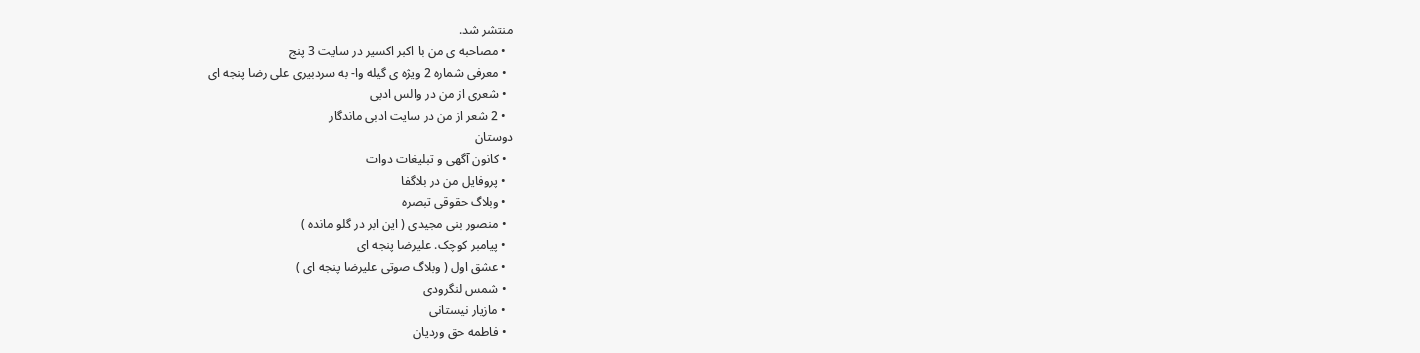منتشر شد.
  • مصاحبه ی من با اکبر اکسیر در سایت 3 پنج
  • معرفی شماره 2 ویژه ی گیله وا- به سردبیری علی رضا پنجه ای
  • شعری از من در والس ادبی
  • 2 شعر از من در سایت ادبی ماندگار
دوستان
  • کانون آگهی و تبلیغات دوات
  • پروفایل من در بلاگفا
  • وبلاگ حقوقی تبصره
  • منصور بنی مجیدی ( این ابر در گلو مانده )
  • پیامبر کوچک. علیرضا پنجه ای
  • عشق اول ( وبلاگ صوتی علیرضا پنجه ای )
  • شمس لنگرودی
  • مازیار نیستانی
  • فاطمه حق وردیان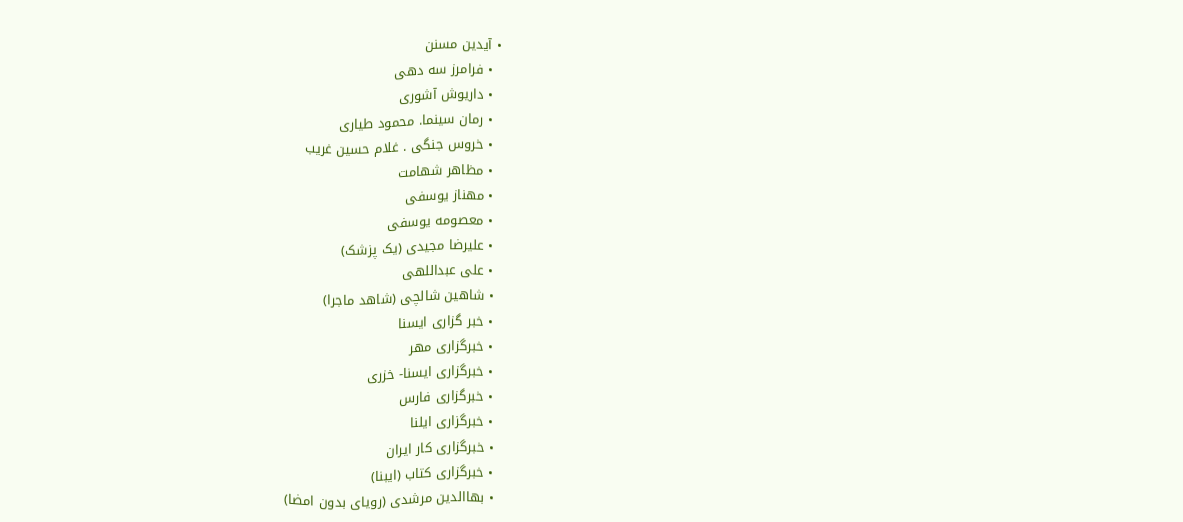• آیدین مسنن
  • فرامرز سه دهی
  • داریوش آشوری
  • رمان سینما. محمود طیاری
  • خروس جنگی . غلام حسین غریب
  • مظاهر شهامت
  • مهناز یوسفی
  • معصومه یوسفی
  • علیرضا مجیدی (یک پزشک)
  • علی عبداللهی
  • شاهین شالچی (شاهد ماجرا)
  • خبر گزاری ایسنا
  • خبرگزاری مهر
  • خبرگزاری ایسنا- خزری
  • خبرگزاری فارس
  • خبرگزاری ایلنا
  • خبرگزاری کار ایران
  • خبرگزاری کتاب (ایبنا)
  • بهاالدین مرشدی (رویای بدون امضا)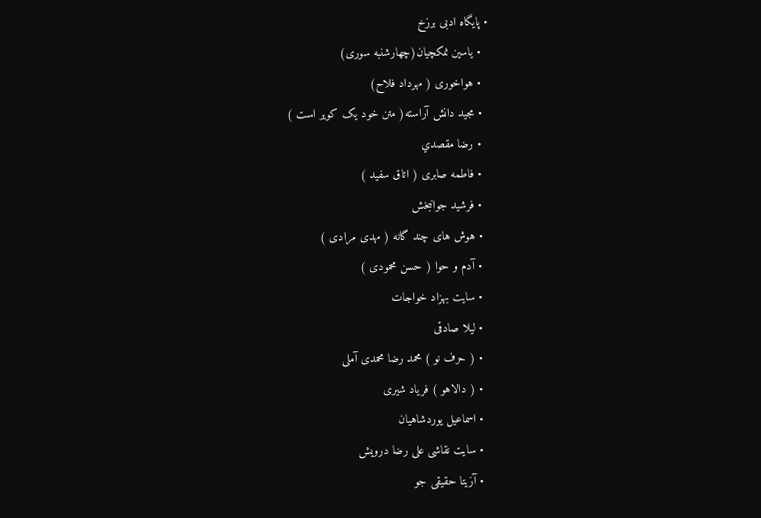• پایگاه ادبی برزخ
  • یاسین نمکچیان(چهارشنبه سوری)
  • هواخوری ( مهرداد فلاح)
  • مجید دانش آراسته( متن خود یک کویر است )
  • رضا مقصدي
  • فاطمه صابری ( اتاق سفید )
  • فرشید جوانبخش
  • هوش های چند گانه ( مهدی مرادی )
  • آدم و حوا ( حسن محمودی )
  • سایت بهزاد خواجات
  • لیلا صادقی
  • ( حرف نو ) محمد رضا محمدی آملی
  • ( دالاهو ) فریاد شیری
  • اسماعیل یوردشاهیان
  • سایت نقاشی علی رضا درویش
  • آزیتا حقیقی جو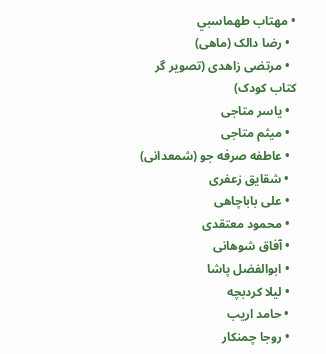• مهتاب طهماسبي
  • رضا دالک (ماهی)
  • مرتضی زاهدی (تصویر گر کتاب کودک)
  • یاسر متاجی
  • میثم متاجی
  • عاطفه صرفه جو (شمعدانی)
  • شقایق زعفری
  • علی باباچاهی
  • محمود معتقدی
  • آفاق شوهانی
  • ابوالفضل پاشا
  • لیلا کردبچه
  • حامد اریب
  • روجا چمنکار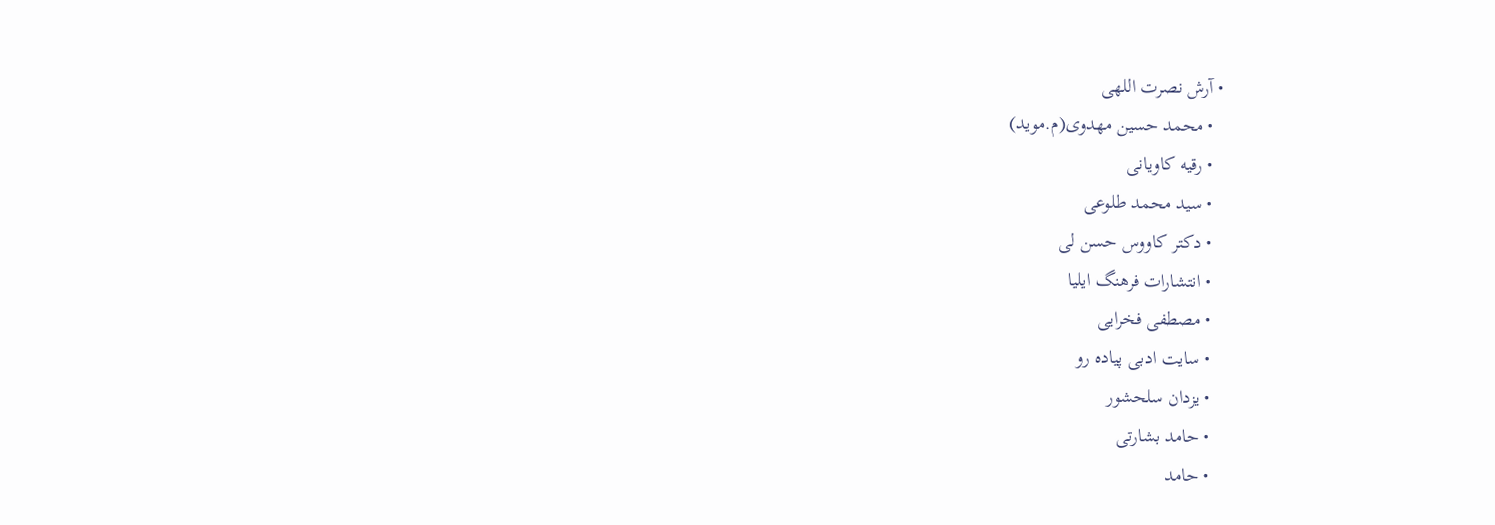• آرش نصرت اللهی
  • محمد حسین مهدوی(م.موید)
  • رقیه کاویانی
  • سید محمد طلوعی
  • دکتر کاووس حسن لی
  • انتشارات فرهنگ ایلیا
  • مصطفی فخرایی
  • سایت ادبی پیاده رو
  • یزدان سلحشور
  • حامد بشارتی
  • حامد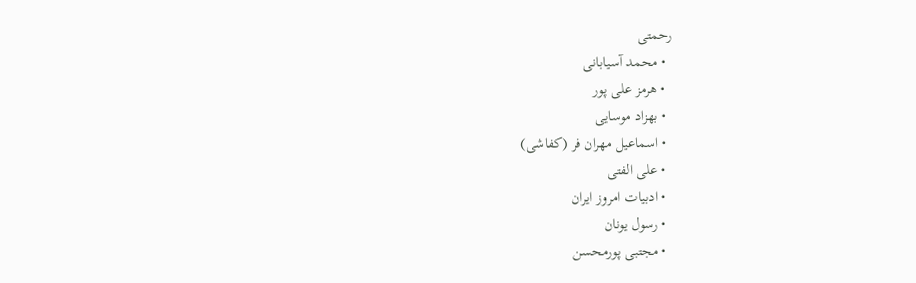رحمتی
  • محمد آسیابانی
  • هرمز علی پور
  • بهزاد موسایی
  • اسماعیل مهران فر (کفاشی)
  • علی الفتی
  • ادبیات امروز ایران
  • رسول یونان
  • مجتبی پورمحسن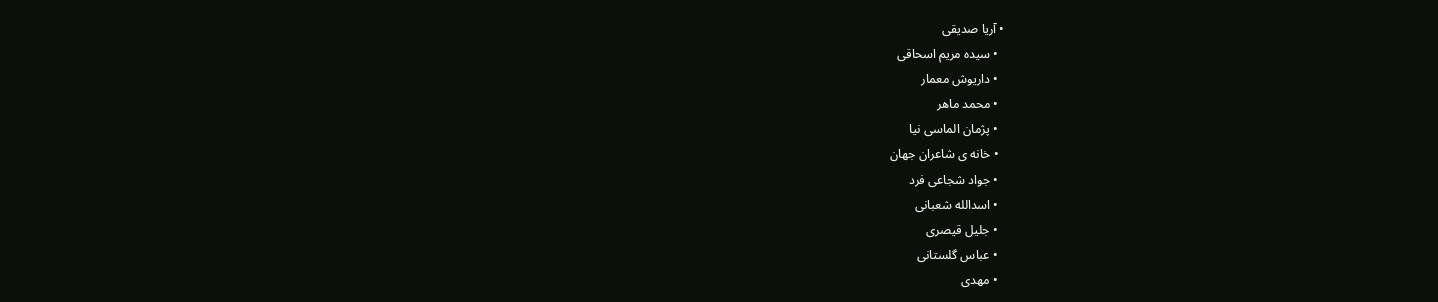• آریا صدیقی
  • سیده مریم اسحاقی
  • داریوش معمار
  • محمد ماهر
  • پژمان الماسی نیا
  • خانه ی شاعران جهان
  • جواد شجاعی فرد
  • اسدالله شعبانی
  • جلیل قیصری
  • عباس گلستانی
  • مهدی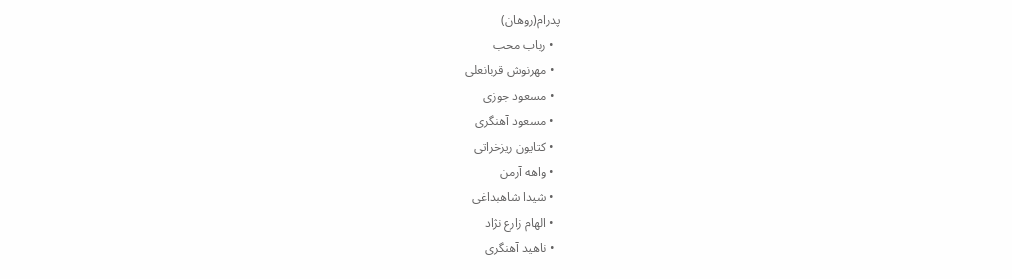پدرام(روهان)
  • رباب محب
  • مهرنوش قربانعلی
  • مسعود جوزی
  • مسعود آهنگری
  • کتایون ریزخراتی
  • واهه آرمن
  • شیدا شاهبداغی
  • الهام زارع نژاد
  • ناهید آهنگری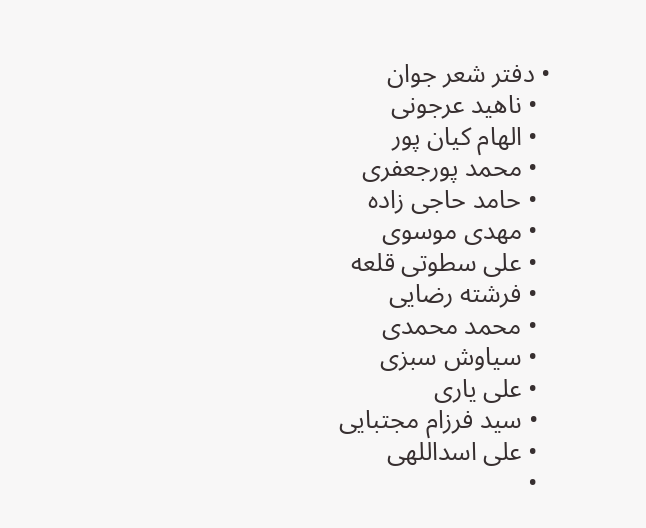• دفتر شعر جوان
  • ناهید عرجونی
  • الهام کیان پور
  • محمد پورجعفری
  • حامد حاجی زاده
  • مهدی موسوی
  • علی سطوتی قلعه
  • فرشته رضایی
  • محمد محمدی
  • سیاوش سبزی
  • علی یاری
  • سید فرزام مجتبایی
  • علی اسداللهی
  •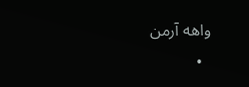واهه آرمن
  •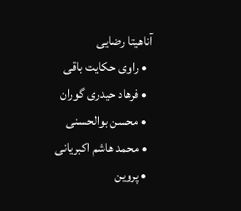آناهیتا رضایی
  • راوی حکایت باقی
  • فرهاد حیدری گوران
  • محسن بوالحسنی
  • محمد هاشم اکبریانی
  • پروین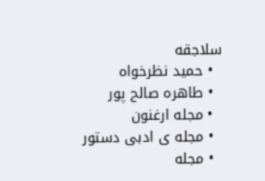سلاجقه
  • حمید نظرخواه
  • طاهره صالح پور
  • مجله ارغنون
  • مجله ی ادبی دستور
  • مجله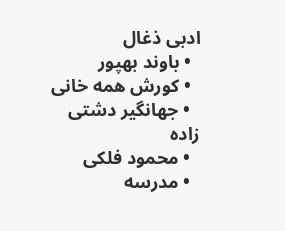ادبی ذغال
  • باوند بهپور
  • کورش همه خانی
  • جهانگیر دشتی زاده
  • محمود فلکی
  • مدرسه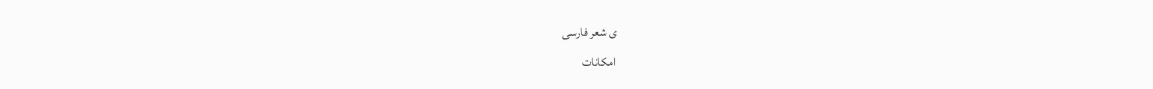ی شعر فارسی
امکانات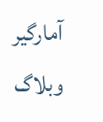آمارگیر وبلاگ